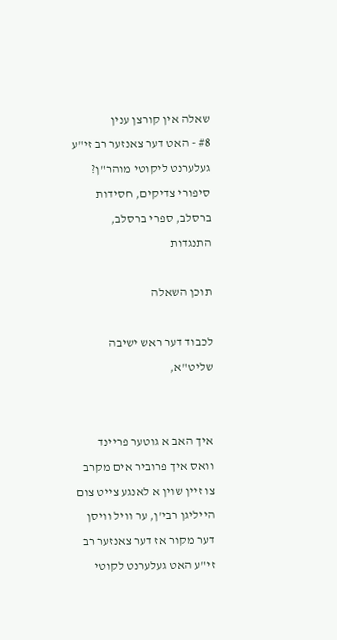שאלה אין קורצן ענין
#8 - האט דער צאנזער רב זי"ע געלערנט ליקוטי מוהר"ן?
סיפורי צדיקים, חסידות ברסלב, ספרי ברסלב, התנגדות

תוכן השאלה

לכבוד דער ראש ישיבה שליט"א,


איך האב א גוטער פריינד וואס איך פרוביר אים מקרב צו זיין שוין א לאנגע צייט צום הייליגן רבי'ן, ער וויל וויסן דער מקור אז דער צאנזער רב זי"ע האט געלערנט לקוטי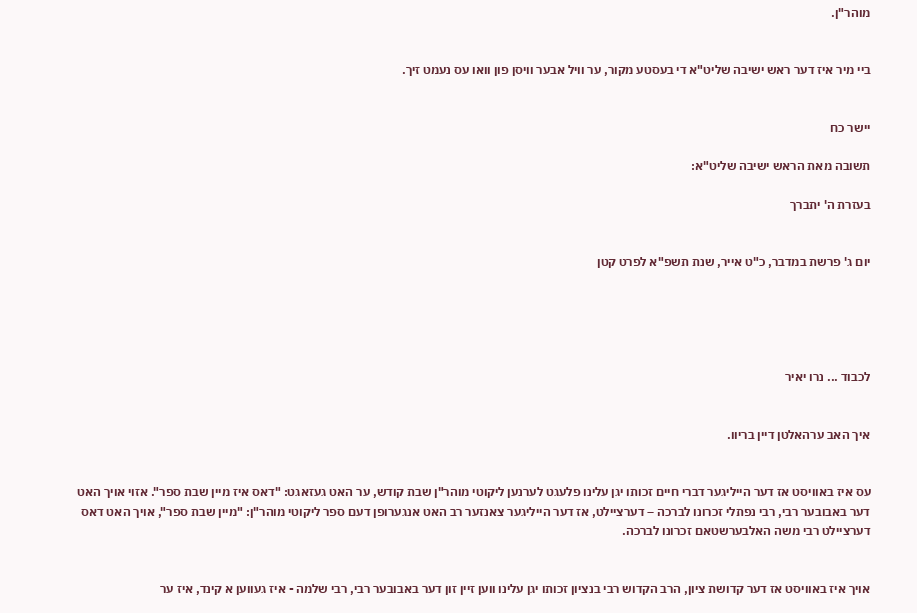מוהר"ן.


ביי מיר איז דער ראש ישיבה שליט"א די בעסטע מקור, ער וויל אבער וויסן פון וואו עס נעמט זיך.


יישר כח

תשובה מאת הראש ישיבה שליט"א:

בעזרת ה' יתברך


יום ג' פרשת במדבר, כ"ט אייר, שנת תשפ"א לפרט קטן





לכבוד ... נרו יאיר


איך האב ערהאלטן דיין בריוו.


עס איז באוויסט אז דער הייליגער דברי חיים זכותו יגן עלינו פלעגט לערנען ליקוטי מוהר"ן שבת קודש, ער האט געזאגט: "דאס איז מיין שבת ספר". אזוי אויך האט דער באבובער רבי, רבי נפתלי זכרונו לברכה – דערציילט, אז דער הייליגער צאנזער רב האט אנגערופן דעם ספר ליקוטי מוהר"ן: "מיין שבת ספר", אויך האט דאס דערציילט רבי משה האלבערשטאם זכרונו לברכה.


אויך איז באוויסט אז דער קדושת ציון, הרב הקדוש רבי בנציון זכותו יגן עלינו ווען זיין זון דער באבובער רבי, רבי שלמה - איז געווען א קינד, איז ער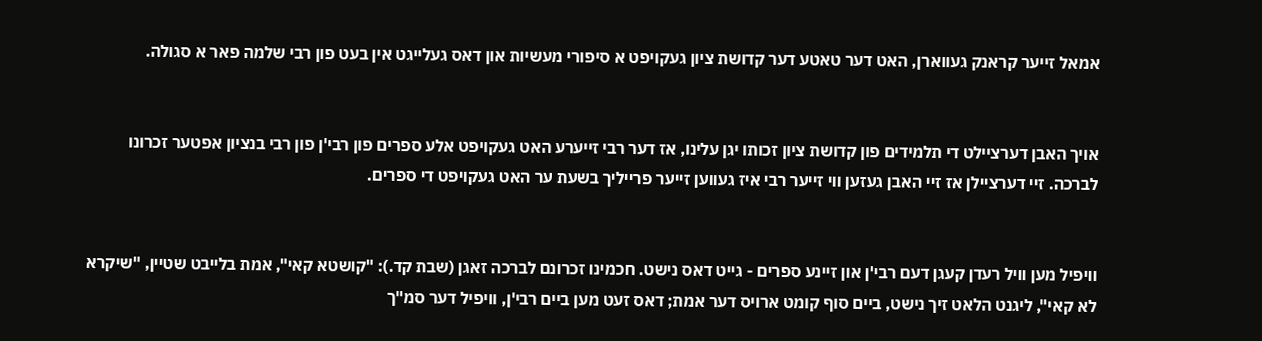אמאל זייער קראנק געווארן, האט דער טאטע דער קדושת ציון געקויפט א סיפורי מעשיות און דאס געלייגט אין בעט פון רבי שלמה פאר א סגולה.


אויך האבן דערציילט די תלמידים פון קדושת ציון זכותו יגן עלינו, אז דער רבי זייערע האט געקויפט אלע ספרים פון רבי'ן פון רבי בנציון אפטער זכרונו לברכה. זיי דערציילן אז זיי האבן געזען ווי זייער רבי איז געווען זייער פרייליך בשעת ער האט געקויפט די ספרים.


וויפיל מען וויל רעדן קעגן דעם רבי'ן און זיינע ספרים - גייט דאס נישט. חכמינו זכרונם לברכה זאגן (שבת קד.): "קושטא קאי", אמת בלייבט שטיין, "שיקרא לא קאי", ליגנט הלאט זיך נישט, ביים סוף קומט ארויס דער אמת; דאס זעט מען ביים רבי'ן, וויפיל דער סמ"ך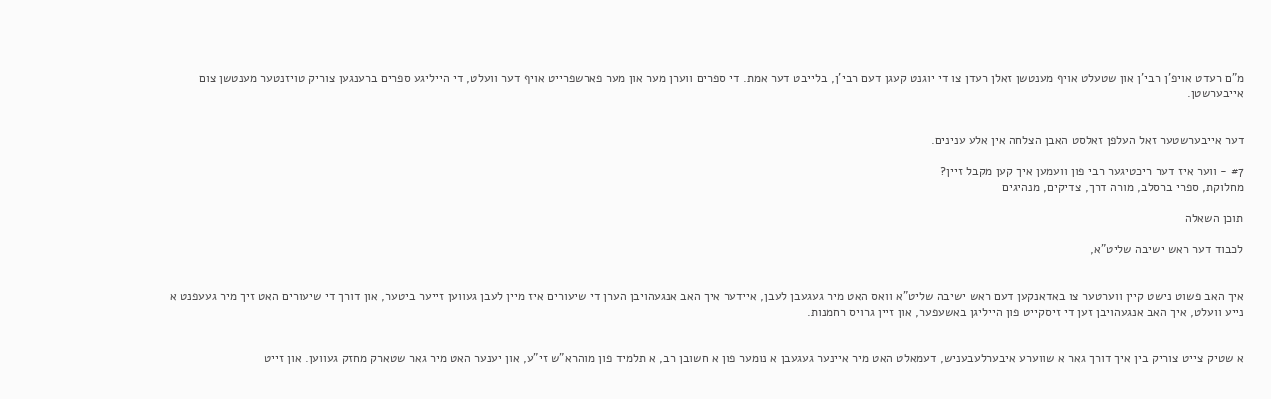מ"ם רעדט אויפ'ן רבי'ן און שטעלט אויף מענטשן זאלן רעדן צו די יוגנט קעגן דעם רבי'ן, בלייבט דער אמת. די ספרים ווערן מער און מער פארשפרייט אויף דער וועלט, די הייליגע ספרים ברענגען צוריק טויזנטער מענטשן צום אייבערשטן.


דער אייבערשטער זאל העלפן זאלסט האבן הצלחה אין אלע ענינים.

#7 - ווער איז דער ריכטיגער רבי פון וועמען איך קען מקבל זיין?
מחלוקת, ספרי ברסלב, מורה דרך, צדיקים, מנהיגים

תוכן השאלה

לכבוד דער ראש ישיבה שליט"א,


איך האב פשוט נישט קיין ווערטער צו באדאנקען דעם ראש ישיבה שליט"א וואס האט מיר געגעבן לעבן, איידער איך האב אנגעהויבן הערן די שיעורים איז מיין לעבן געווען זייער ביטער, און דורך די שיעורים האט זיך מיר געעפנט א נייע וועלט, איך האב אנגעהויבן זען די זיסקייט פון הייליגן באשעפער, און זיין גרויס רחמנות.


א שטיק צייט צוריק בין איך דורך גאר א שווערע איבערלעבעניש, דעמאלט האט מיר איינער געגעבן א נומער פון א חשובן רב, א תלמיד פון מוהרא"ש זי"ע, און יענער האט מיר גאר שטארק מחזק געווען. און זייט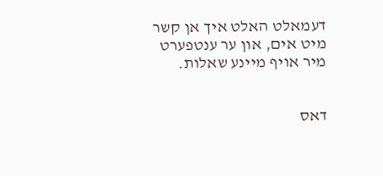דעמאלט האלט איך אן קשר מיט אים, און ער ענטפערט מיר אויף מיינע שאלות.


דאס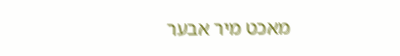מאכט מיר אבער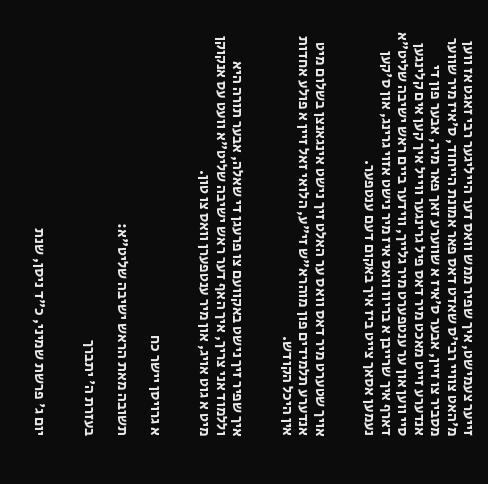זייער צעמישט, איך שפיר ממש וואס דער הייליגער רבי זאגט אז ווען מ'האט צוויי רבי'ס שאדט דאס פאר אמונת הייחוד, ס'איז מיר שווער מסביר צו זיין, אבער ס'איז א שווערע זאך פאר מיר, אבער פון די אנדערע זייט מאכט מיר דאס פיל גרינגער ווייל איך קען אים קלינגען סיי ווען און ער ענטפערט מיר גלייך, ווידער ביים ראש ישיבה שליט"א דארף איך שרייבן א בריוו וואס איז מיר נישט אזוי גרינג, און ס'קען נעמען אסאך צייט ביז איך באקום דעם ענטפער.


אויך שטערט מיר דאס וואס ער האלט זיך נישט אינגאנצן בשלום מיט אנדערע תלמידים פון מוהרא"ש זי"ע, הלואי זאל זיין א פולע אחדות אין היכל הקודש.


איך שפיר זיך נישט באקוועם צו פרעגן די שאלה, אבער תורה היא וללמוד אני צריך, איך האף דער ראש ישיבה שליט"א וועט עס אנקוקן מיט א גוט אויג, און מיר ענטפערן וואס צו טון.


א גרויסן יישר כח

תשובה מאת הראש ישיבה שליט"א:

בעזרת ה' יתברך


יום ג' פרשת שמיני, כ"ד ניסן, שנת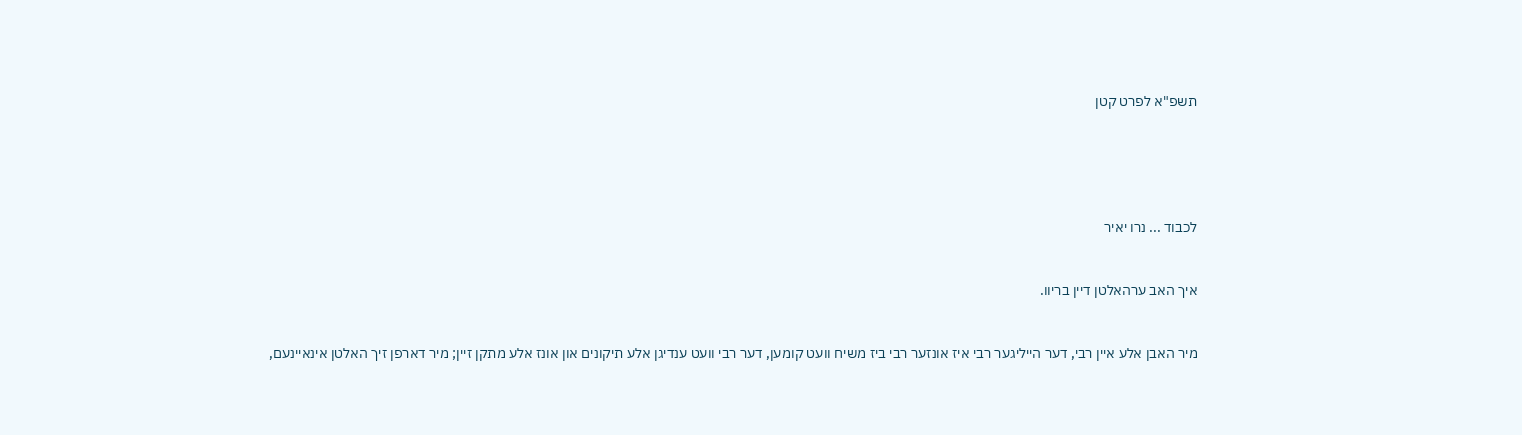תשפ"א לפרט קטן





לכבוד ... נרו יאיר


איך האב ערהאלטן דיין בריוו.


מיר האבן אלע איין רבי, דער הייליגער רבי איז אונזער רבי ביז משיח וועט קומען, דער רבי וועט ענדיגן אלע תיקונים און אונז אלע מתקן זיין; מיר דארפן זיך האלטן אינאיינעם,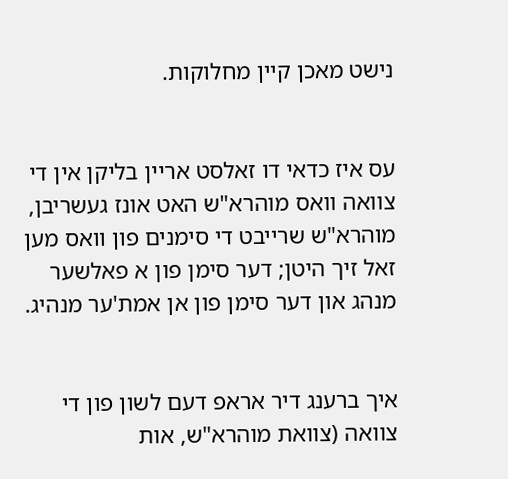נישט מאכן קיין מחלוקות.


עס איז כדאי דו זאלסט אריין בליקן אין די צוואה וואס מוהרא"ש האט אונז געשריבן, מוהרא"ש שרייבט די סימנים פון וואס מען זאל זיך היטן; דער סימן פון א פאלשער מנהג און דער סימן פון אן אמת'ער מנהיג.


איך ברענג דיר אראפ דעם לשון פון די צוואה (צוואת מוהרא"ש, אות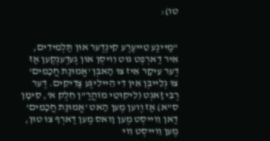טו):


"מַיינֶע טֵייעֶרֶע קִינְדֶער אוּן תַּלְמִידִים, אִיר דַארְפְט גוּט וִויסְן אוּן גֶעדֶענְקֶען אַז דֶער עִיקָר אִיז צוּ הָאבְּן 'אֱמוּנַת חֲכָמִים' צוּ גְלֵייבְּן אִין דִי הֵיילִיגֶע צַדִיקִים. דֶער רֶבִּי זָאגְט (לִיקוּטֵי מוֹהֲרַ"ן חֵלֶק א', סִימָן ס"א) אַז וֶוען מֶען הָאט 'אֱמוּנַת חֲכָמִים' דַאן וֵוייסְט מֶען וָואס מֶען דַארְף צוּ טוּן, מֶען וֵוייסְט וִוי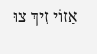אַזוֹי זִיךְ צוּ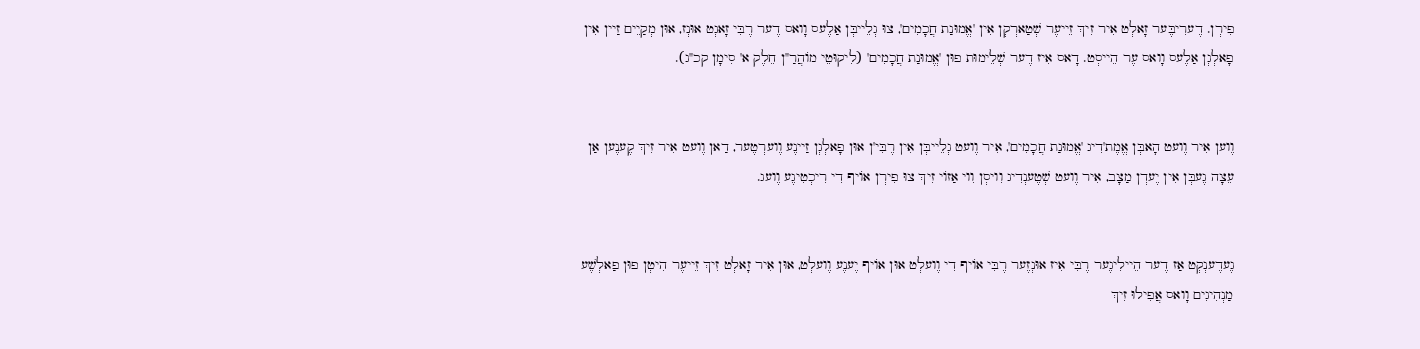פִירְן. דֶערִיבֶּער זָאלְט אִיר זִיךְ זֵייעֶר שְׁטַארְקְן אִין 'אֱמוּנַת חֲכָמִים', צוּ גְלֵייבְּן אַלֶעס וָואס דֶער רֶבִּי זָאגְט אוּנְז, אוּן מְקַיֵים זַיין אִין פָאלְגְן אַלֶעס וָואס עֶר הֵייסְט. דָאס אִיז דֶער שְׁלֵימוּת פוּן 'אֱמוּנַת חֲכָמִים' (לִיקוּטֵי מוֹהֲרַ"ן חֵלֶק א' סִימָן קכ"ג).


וֶוען אִיר וֶועט הָאבְּן אֱמֶת'דִיג 'אֱמוּנַת חֲכָמִים', אִיר וֶועט גְלֵייבְּן אִין רֶבִּי'ן אוּן פָאלְגְן זַיינֶע וֶוערְטֶער, דַאן וֶועט אִיר זִיךְ קֶענֶען אַן עֵצָה גֶעבְּן אִין יֶעדְן מַצָב, אִיר וֶועט שְׁטֶענְדִיג וִויסְן וִוי אַזוֹי זִיךְ צוּ פִירְן אוֹיף דִי רִיכְטִיגֶע וֶועג.


גֶעדֶענְקְט אַז דֶער הֵיילִיגֶער רֶבִּי אִיז אוּנְזֶער רֶבִּי אוֹיף דִי וֶועלְט אוּן אוֹיף יֶענֶע וֶועלְט, אוּן אִיר זָאלְט זִיךְ זֵייעֶר הִיטְן פוּן פַאלְשֶׁע מַנְהִיגִים וָואס אֲפִילוּ זִיךְ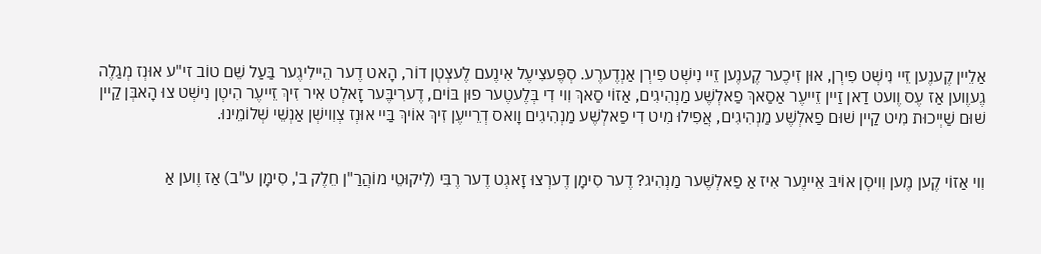אַלֵיין קֶענֶען זֵיי נִישְׁט פִירְן, אוּן זִיכֶער קֶענֶען זֵיי נִישְׁט פִירְן אַנְדֶערֶע. סְפֶּעצִיעֶל אִינֶעם לֶעצְטְן דוֹר, הָאט דֶער הֵיילִיגֶער בַּעַל שֵׁם טוֹב זי"ע אוּנְז מְגַלֶה גֶעוֶוען אַז עֶס וֶועט דַאן זַיין זֵייעֶר אַסַאךְ פַאלְשֶׁע מַנְהִיגִים, אַזוֹי סַאךְ וִוי דִי בְּלֶעטֶער פוּן בּוֹים, דֶערִיבֶּער זָאלְט אִיר זִיךְ זֵייעֶר הִיטְן נִישְׁט צוּ הָאבְּן קַיין שׁוּם שַׁיְיכוּת מִיט קַיין שׁוּם פַאלְשֶׁע מַנְהִיגִים, אֲפִילוּ מִיט דִי פַאלְשֶׁע מַנְהִיגִים וָואס דְרֵייעֶן זִיךְ אוֹיךְ בַּיי אוּנְז צְוִוישְׁן אַנְשֵׁי שְׁלוֹמֵינוּ.


וִוי אַזוֹי קֶען מֶען וִויסְן אוֹיבּ אֵיינֶער אִיז אַ פַאלְשֶׁער מַנְהִיג? דֶער סִימָן דֶערְצוּ זָאגְט דֶער רֶבִּי (לִיקוּטֵי מוֹהֲרַ"ן חֵלֶק ב', סִימָן ע"ב) אַז וֶוען אַ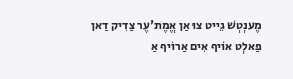מֶענְטְשׁ גֵייט צוּ אַן אֱמֶת'עֶר צַדִיק דַאן פַאלְט אוֹיף אִים אַרוֹיף אַ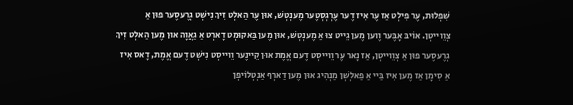שִׁפְלוּת, עֶר פִילְט אַז עֶר אִיז דֶער עֶרְגְסְטֶער מֶענְטְשׁ, אוּן עֶר הַאלְט זִיךְ נִישְׁט גְרֶעסֶער פוּן אַ צְוֵוייטְן. אוֹיבּ אָבֶּער וֶוען מֶען גֵייט צוּ אַ מֶענְטְשׁ, אוּן מֶען בַּאקוּמְט דָארְט אַ גַאֲוָה אוּן מֶען הַאלְט זִיךְ גְרֶעסֶער פוּן אַ צְוֵוייטְן, אַז נָאר עֶר וֵוייסְט דֶעם אֱמֶת אוּן קֵיינֶער וֵוייסְט נִישְׁט דֶעם אֱמֶת, דָאס אִיז אַ סִימָן אַז מֶען אִיז בַּיי אַ פַאלְשְׁן מַנְהִיג אוּן מֶען דַארְף אַנְטְלוֹיפְן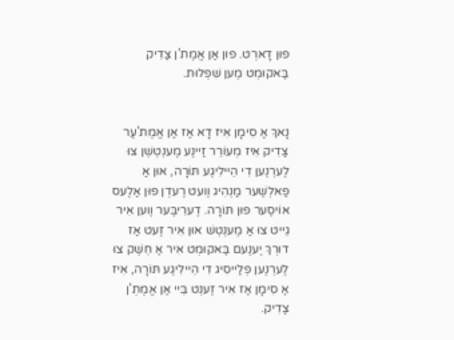פוּן דָארְט. פוּן אַן אֱמֶת'ן צַדִיק בַּאקוּמְט מֶען שִׁפְלוּת.


נָאךְ אַ סִימָן אִיז דָא אַז אַן אֱמֶת'עֶר צַדִיק אִיז מְעוֹרֵר זַיינֶע מֶענְטְשְׁן צוּ לֶערְנֶען דִי הֵיילִיגֶע תּוֹרָה, אוּן אַ פַאלְשֶׁער מַנְהִיג וֶועט רֶעדְן פוּן אַלֶעס אוֹיסֶער פוּן תּוֹרָה. דֶערִיבֶּער וֶוען אִיר גֵייט צוּ אַ מֶענְטְשׁ אוּן אִיר זֶעט אַז דוּרְךְ יֶענֶעם בַּאקוּמְט אִיר אַ חֵשֶׁק צוּ לֶערְנֶען פְלַייסִיג דִי הֵיילִיגֶע תּוֹרָה, אִיז אַ סִימָן אַז אִיר זֶענְט בֵּיי אַן אֱמֶתְ'ן צַדִיק.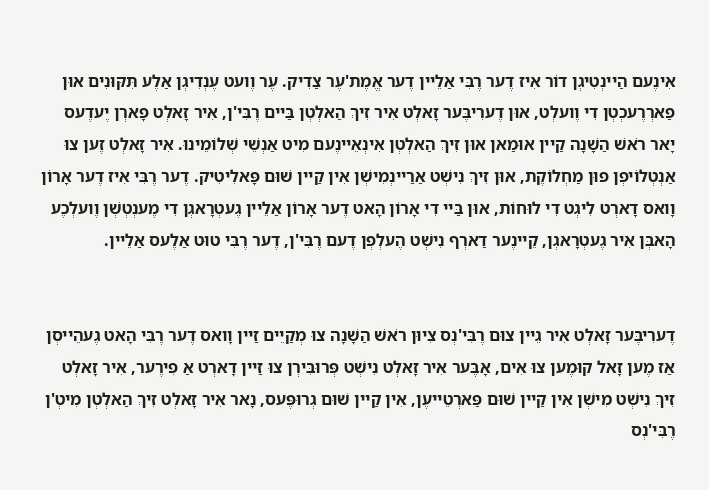אִינֶעם הַיינְטִיגְן דוֹר אִיז דֶער רֶבִּי אַלֵיין דֶער אֱמֶת'עֶר צַדִיק. עֶר וֶועט עֶנְדִיגְן אַלֶע תִּקּוּנִים אוּן פַארְרֶעכְטְן דִי וֶועלְט, אוּן דֶערִיבֶּער זָאלְט אִיר זִיךְ הַאלְטְן בַּיים רֶבִּי'ן, אִיר זָאלְט פָארְן יֶעדֶעס יָאר רֹאשׁ הַשָׁנָה קַיין אוּמַאן אוּן זִיךְ הַאלְטְן אִינְאֵיינֶעם מִיט אַנְשֵׁי שְׁלוֹמֵינוּ. אִיר זָאלְט זֶען צוּ אַנְטְלוֹיפְן פוּן מַחְלוֹקֶת, אוּן זִיךְ נִישְׁט אַרַיינְמִישְׁן אִין קַיין שׁוּם פָּאלִיטִיק. דֶער רֶבִּי אִיז דֶער אָרוֹן וָואס דָארְט לִיגְט דִי לוּחוֹת, אוּן בַּיי דִי אָרוֹן הָאט דֶער אָרוֹן אַלֵיין גֶעטְרָאגְן דִי מֶענְטְשְׁן וֶועלְכֶע הָאבְּן אִיר גֶעטְרָאגְן, קֵיינֶער דַארְף נִישְׁט הֶעלְפְן דֶעם רֶבִּי'ן, דֶער רֶבִּי טוּט אַלֶעס אַלֵיין.


דֶערִיבֶּער זָאלְט אִיר גֵיין צוּם רֶבִּי'נְס צִיוּן רֹאשׁ הַשָׁנָה צוּ מְקַיֵים זַיין וָואס דֶער רֶבִּי הָאט גֶעהֵייסְן אַז מֶען זָאל קוּמֶען צוּ אִים, אָבֶּער אִיר זָאלְט נִישְׁט פְּרוּבִּירְן צוּ זַיין דָארְט אַ פִירֶער, אִיר זָאלְט זִיךְ נִישְׁט מִישְׁן אִין קַיין שׁוּם פַּארְטֵייעֶן, אִין קַיין שׁוּם גְרוּפֶּעס, נָאר אִיר זָאלְט זִיךְ הַאלְטְן מִיטְ'ן רֶבִּי'נְס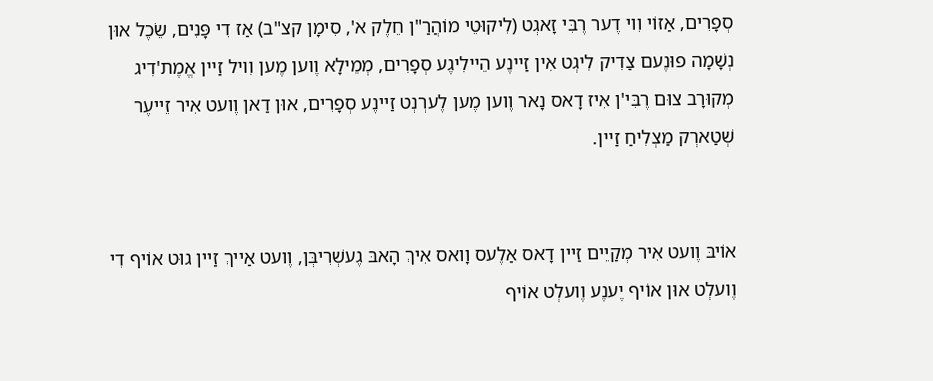סְפָרִים, אַזוֹי וִוי דֶער רֶבִּי זָאגְט (לִיקוּטֵי מוֹהֲרַ"ן חֵלֶק א', סִימָן קצ"ב) אַז דִי פָּנִים, שֵׂכֶל אוּן נְשָׁמָה פוּנֶעם צַדִיק לִיגְט אִין זַיינֶע הֵיילִיגֶע סְפָרִים, מְמֵילָא וֶוען מֶען וִויל זַיין אֱמֶת'דִיג מְקוּרָב צוּם רֶבִּי'ן אִיז דָאס נָאר וֶוען מֶען לֶערְנְט זַיינֶע סְפָרִים, אוּן דַאן וֶועט אִיר זֵייעֶר שְׁטַארְק מַצְלִיחַ זַיין.


אוֹיבּ וֶועט אִיר מְקַיֵים זַיין דָאס אַלֶעס וָואס אִיךְ הָאבּ גֶעשְׁרִיבְּן, וֶועט אַייךְ זַיין גוּט אוֹיף דִי וֶועלְט אוּן אוֹיף יֶענֶע וֶועלְט אוֹיף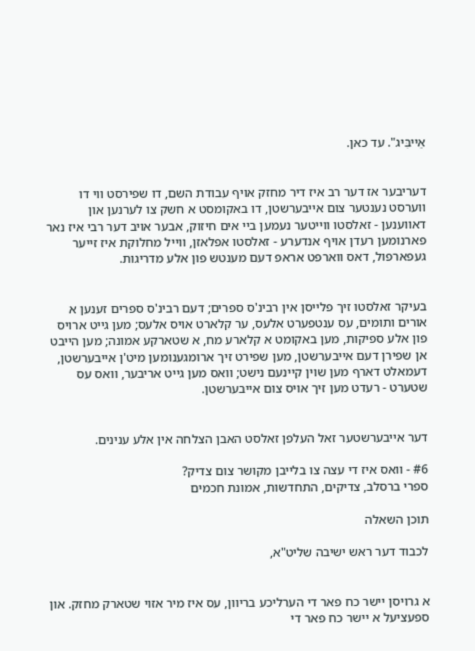אֵייבִּיג". עד כאן.


דעריבער אז דער רב איז דיר מחזק אויף עבודת השם, דו שפירסט ווי דו ווערסט נענטער צום אייבערשטן, דו באקומסט א חשק צו לערנען און דאווענען - זאלסטו ווייטער נעמען ביי אים חיזוק, אבער אויב דער רבי איז נאר פארנומען רעדן אויף אנדערע - זאלסטו אפלאזן, ווייל מחלוקת איז זייער געפארפול, דאס ווארפט אראפ דעם מענטש פון אלע מדריגות.


בעיקר זאלסטו זיך פלייסן אין רבינ'ס ספרים; דעם רבינ'ס ספרים זענען א אורים ותומים, עס ענטפערט אלעס, ער קלארט אויס אלעס; מען גייט ארויס פון אלע ספיקות, מען באקומט א קלארע מח, א שטארקע אמונה; מען הייבט אן שפירן דעם אייבערשטן, מען שפירט זיך ארומגענומען מיט'ן אייבערשטן, דעמאלט דארף מען שוין קיינעם נישט; וואס מען גייט אריבער, וואס עס שטערט - רעדט מען זיך אויס צום אייבערשטן.


דער אייבערשטער זאל העלפן זאלסט האבן הצלחה אין אלע ענינים.

#6 - וואס איז די עצה צו בלייבן מקושר צום צדיק?
ספרי ברסלב, צדיקים, התחדשות, אמונת חכמים

תוכן השאלה

לכבוד דער ראש ישיבה שליט"א,


א גרויסן יישר כח פאר די הערליכע בריוון, עס איז מיר אזוי שטארק מחזק. און ספעציעל א יישר כח פאר די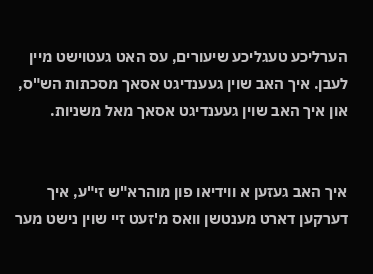הערליכע טעגליכע שיעורים, עס האט געטוישט מיין לעבן. איך האב שוין געענדיגט אסאך מסכתות הש"ס, און איך האב שוין געענדיגט אסאך מאל משניות.


איך האב געזען א ווידיאו פון מוהרא"ש זי"ע, איך דערקען דארט מענטשן וואס מ'זעט זיי שוין נישט מער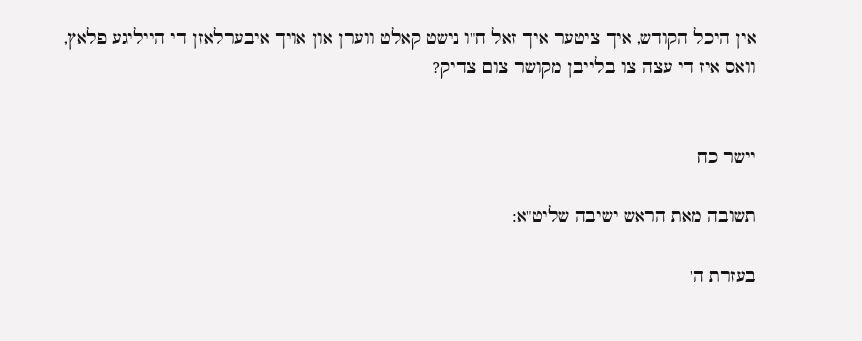אין היכל הקודש, איך ציטער איך זאל ח"ו נישט קאלט ווערן און אויך איבערלאזן די הייליגע פלאץ, וואס איז די עצה צו בלייבן מקושר צום צדיק?


יישר כח

תשובה מאת הראש ישיבה שליט"א:

בעזרת ה'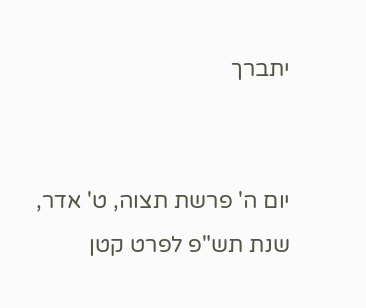יתברך


יום ה' פרשת תצוה, ט' אדר, שנת תש"פ לפרט קטן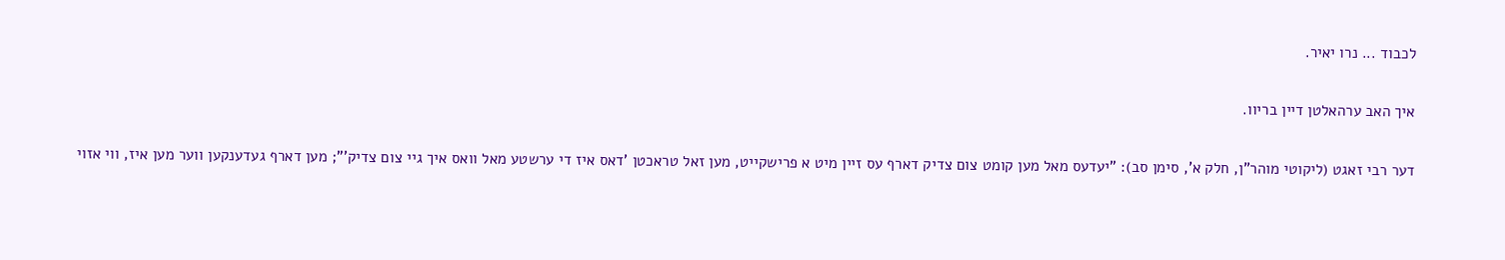לכבוד ... נרו יאיר.


איך האב ערהאלטן דיין בריוו.


דער רבי זאגט (ליקוטי מוהר"ן, חלק א', סימן סב): "יעדעס מאל מען קומט צום צדיק דארף עס זיין מיט א פרישקייט, מען זאל טראכטן 'דאס איז די ערשטע מאל וואס איך גיי צום צדיק'"; מען דארף געדענקען ווער מען איז, ווי אזוי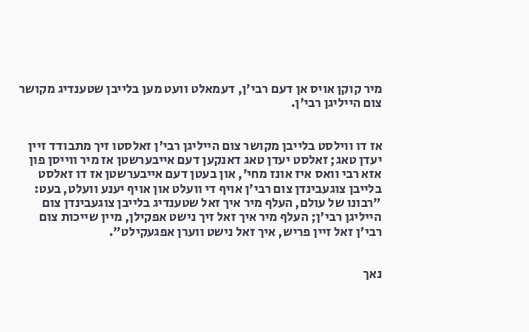מיר קוקן אויס אן דעם רבי'ן, דעמאלט וועט מען בלייבן שטענדיג מקושר צום הייליגן רבי'ן.


אז דו ווילסט בלייבן מקושר צום הייליגן רבי'ן זאלסטו זיך מתבודד זיין יעדן טאג; זאלסט יעדן טאג דאנקען דעם אייבערשטן אז מיר ווייסן פון אזא רבי וואס איז אונז מחי', און בעטן דעם אייבערשטן אז דו זאלסט בלייבן צוגעבינדן צום רבי'ן אויף די וועלט און אויף יענע וועלט, בעט: "רבונו של עולם, העלף מיר איך זאל שטענדיג בלייבן צוגעבינדן צום הייליגן רבי'ן; העלף מיר איך זאל זיך נישט אפקילן, מיין שייכות צום רבי'ן זאל זיין פריש, איך זאל נישט ווערן אפגעקילט".


נאך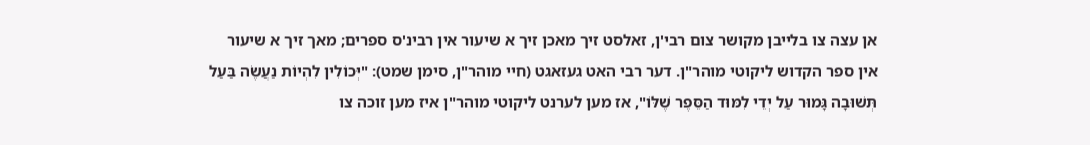אן עצה צו בלייבן מקושר צום רבי'ן, זאלסט זיך מאכן זיך א שיעור אין רבינ'ס ספרים; מאך זיך א שיעור אין ספר הקדוש ליקוטי מוהר"ן. דער רבי האט געזאגט (חיי מוהר"ן, סימן שמט): "יְּכוֹלִין לִהְיוֹת נַעֲשֶׂה בַּעַל תְּשׁוּבָה גָּמוּר עַל יְדֵי לִמּוּד הַסֵּפֶר שֶׁלּוֹ", אז מען לערנט ליקוטי מוהר"ן איז מען זוכה צו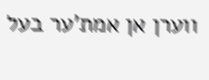ווערן אן אמת'ער בעל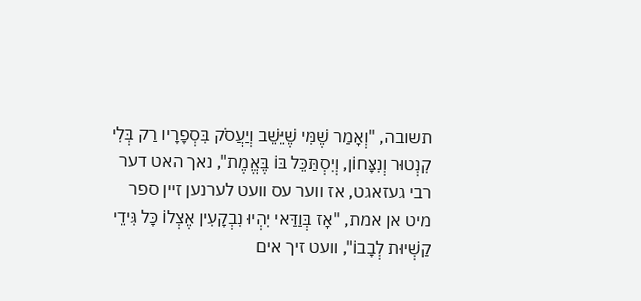תשובה, "וְאָמַר שֶׁמִּי שֶׁיֵּשֵׁב וְיַעֲסֹק בִּסְפָרָיו רַק בְּלִי קִנְטוּר וְנִצָּחוֹן, וְיִסְתַּכֵּל בּוֹ בֶּאֱמֶת", נאך האט דער רבי געזאגט, אז ווער עס וועט לערנען זיין ספר מיט אן אמת, "אָז בְּוַדַּאי יִהְיוּ נִבְקָעִין אֶצְלוֹ כָּל גִּידֵי קַשְׁיוּת לְבָבוֹ", וועט זיך אים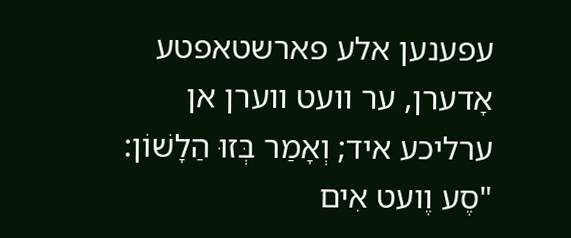עפענען אלע פארשטאפטע אָדערן, ער וועט ווערן אן ערליכע איד; וְאָמַר בְּזוּ הַלָשׁוֹן: "סֶע וֶועט אִים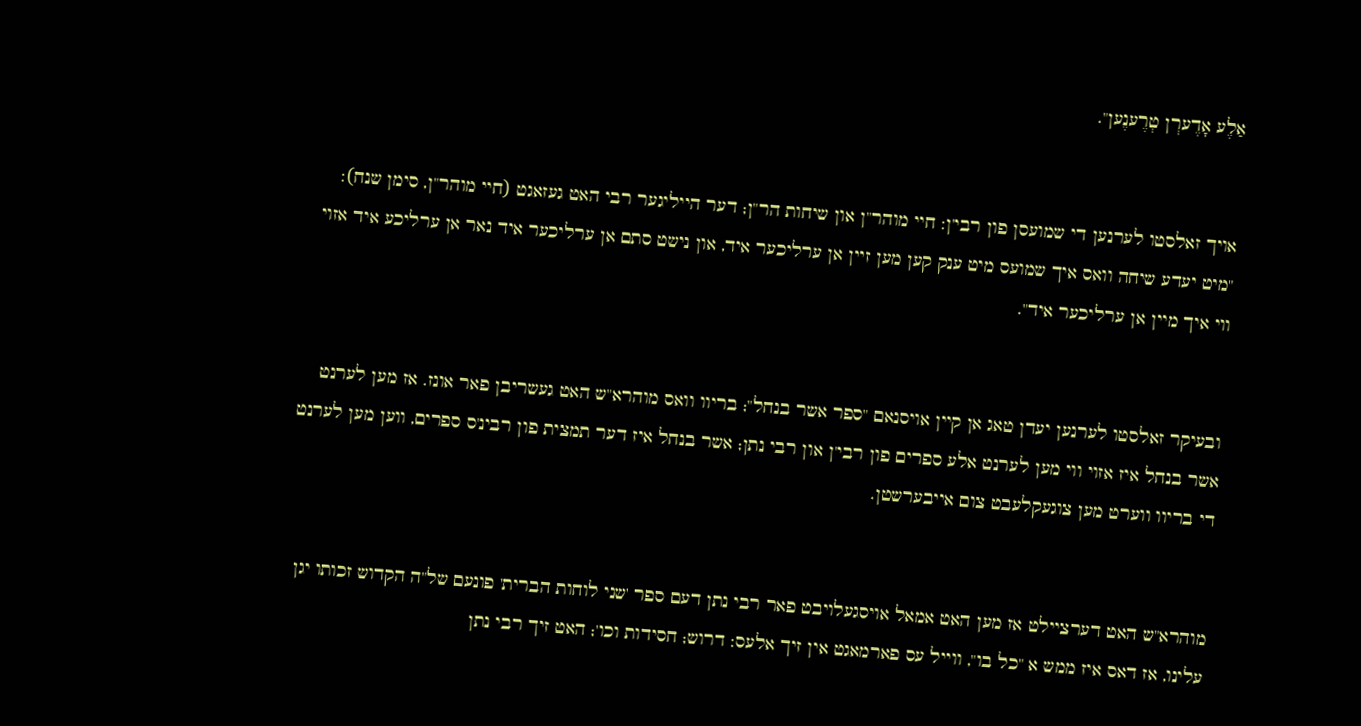אַלֶע אָדֶערְן טְרֶענֶען".


אויך זאלסטו לערנען די שמועסן פון רבי'ן: חיי מוהר"ן און שיחות הר"ן; דער הייליגער רבי האט געזאגט (חיי מוהר"ן, סימן שנח): "מיט יעדע שיחה וואס איך שמועס מיט ענק קען מען זיין אן ערליכער איד, און נישט סתם אן ערליכער איד נאר אן ערליכע איד אזוי ווי איך מיין אן ערליכער איד".


ובעיקר זאלסטו לערנען יעדן טאג אן קיין אויסנאם "ספר אשר בנחל"; בריוו וואס מוהרא"ש האט געשריבן פאר אונז. אז מען לערנט אשר בנחל איז אזוי ווי מען לערנט אלע ספרים פון רבי'ן און רבי נתן; אשר בנחל איז דער תמצית פון רבינ'ס ספרים, ווען מען לערנט די בריוו ווערט מען צוגעקלעבט צום אייבערשטן.


מוהרא"ש האט דערציילט אז מען האט אמאל אויסגעלויבט פאר רבי נתן דעם ספר 'שני לוחות הברית' פונעם של"ה הקדוש זכותו יגן עלינו, אז דאס איז ממש א "כל בו", ווייל עס פארמאגט אין זיך אלעס: דרוש; חסידות וכו'; האט זיך רבי נתן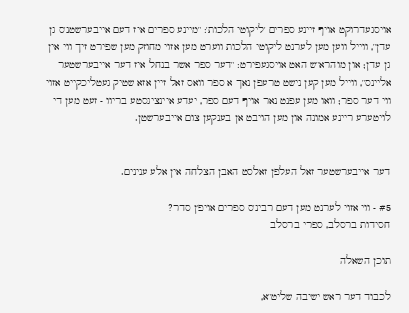אויסגעדרוקט אויף זיינע ספרים 'ליקוטי הלכות': "מיינע ספרים איז דעם אייבערשטנ'ס גן עדן", ווייל ווען מען לערנט ליקוטי הלכות ווערט מען אזוי מחוזק מען שפירט זיך ווי אין גן עדן; און מוהרא"ש האט אויסגעפירט: "דער ספר אשר בנחל איז דער אייבערשטער אליינס", ווייל מען קען נישט טרעפן נאך א ספר וואס זאל זיין אזא שטיק געטליכקייט אזוי ווי דער ספר; וואו מען עפנט נאר אויף דעם ספר, יעדע איינציגסטע בריוו - זעט מען די לויטערע ריינע אמונה און מען הויבט אן בענקען צום אייבערשטן.


דער אייבערשטער זאל העלפן זאלסט האבן הצלחה אין אלע ענינים.

#5 - ווי אזוי לערנט מען דעם רבינ'ס ספרים אויפ'ן סדר?
חסידות ברסלב, ספרי ברסלב

תוכן השאלה

לכבוד דער ראש ישיבה שליט"א,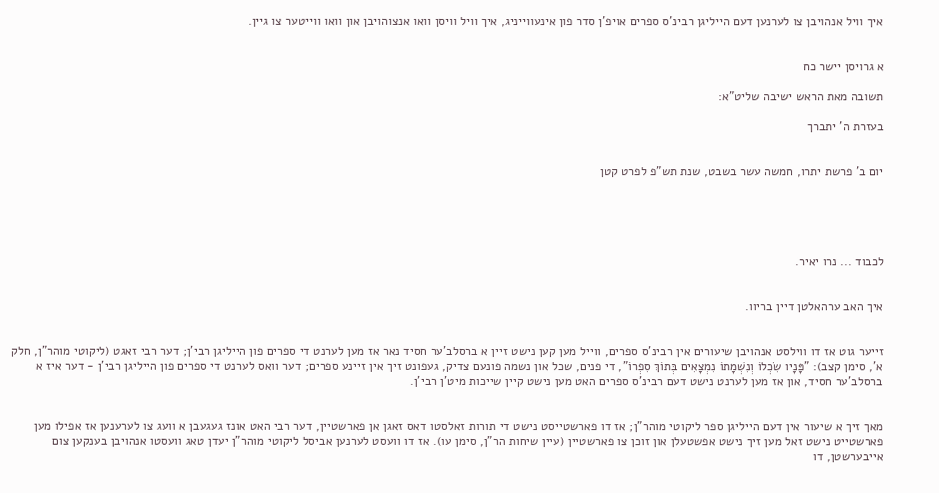איך וויל אנהויבן צו לערנען דעם הייליגן רבינ'ס ספרים אויפ'ן סדר פון אינעווייניג, איך וויל וויסן וואו אנצוהויבן און וואו ווייטער צו גיין.


א גרויסן יישר כח

תשובה מאת הראש ישיבה שליט"א:

בעזרת ה' יתברך


יום ב' פרשת יתרו, חמשה עשר בשבט, שנת תש"פ לפרט קטן





לכבוד ... נרו יאיר.


איך האב ערהאלטן דיין בריוו.


זייער גוט אז דו ווילסט אנהויבן שיעורים אין רבינ'ס ספרים, ווייל מען קען נישט זיין א ברסלב'ער חסיד נאר אז מען לערנט די ספרים פון הייליגן רבי'ן; דער רבי זאגט (ליקוטי מוהר"ן, חלק א', סימן קצב): "פָּנָיו שִׂכְלוֹ וְנִשְׁמָתוֹ נִמְצָאִים בְּתוֹךְ סִפְרוֹ", די פנים, שכל און נשמה פונעם צדיק, געפונט זיך אין זיינע ספרים; דער וואס לערנט די ספרים פון הייליגן רבי'ן - דער איז א ברסלב'ער חסיד, און אז מען לערנט נישט דעם רבינ'ס ספרים האט מען נישט קיין שייכות מיט'ן רבי'ן.


מאך זיך א שיעור אין דעם הייליגן ספר ליקוטי מוהר"ן; אז דו פארשטייסט נישט די תורות זאלסטו דאס זאגן אן פארשטיין, דער רבי האט אונז געגעבן א וועג צו לערענען אז אפילו מען פארשטייט נישט זאל מען זיך נישט אפשטעלן און זוכן צו פארשטיין (עיין שיחות הר"ן, סימן עו). אז דו וועסט לערנען אביסל ליקוטי מוהר"ן יעדן טאג וועסטו אנהויבן בענקען צום אייבערשטן, דו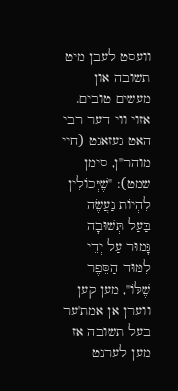וועסט לעבן מיט תשובה און מעשים טובים. אזוי ווי דער רבי האט געזאגט (חיי מוהר"ן, סימן שמט): "שֶׁיְּכוֹלִין לִהְיוֹת נַעֲשֶׂה בַּעַל תְּשׁוּבָה גָּמוּר עַל יְדֵי לִמּוּד הַסֵּפֶר שֶׁלּוֹ", מען קען ווערן אן אמת'ער בעל תשובה אז מען לערנט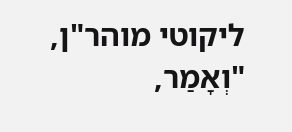ליקוטי מוהר"ן, "וְאָמַר,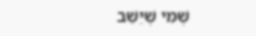שֶׁמִּי שֶׁיֵּשֵׁב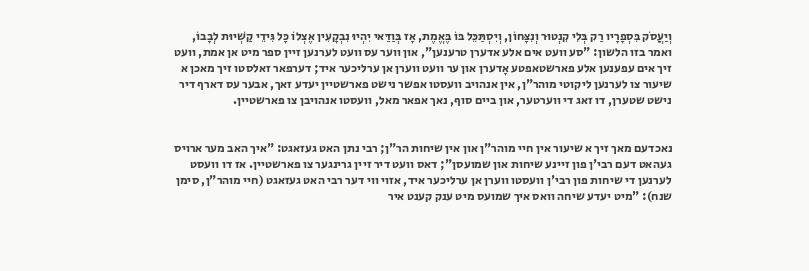וְיַעֲסֹק בִּסְפָרָיו רַק בְּלִי קִנְטוּר וְנִצָּחוֹן, וְיִסְתַּכֵּל בּוֹ בֶּאֱמֶת, אָז בְּוַדַּאי יִהְיוּ נִבְקָעִין אֶצְלוֹ כָּל גִּידֵי קַשְׁיוּת לְבָבוֹ, ואמר בזו הלשון: "סע וועט אים אלע אדערן טרענען", און ווער עס וועט לערנען זיין ספר מיט אן אמת, וועט זיך אים עפענען אלע פארשטאפטע אָדערן און ער וועט ווערן אן ערליכער איד; דערפאר זאלסטו זיך מאכן א שיעור צו לערנען ליקוטי מוהר"ן, אין אנהויב וועסטו אפשר נישט פארשטיין יעדע זאך, אבער עס דארף דיר נישט שטערן, דו זאג די ווערטער, און ביים סוף, נאך אפאר מאל, וועסטו אנהויבן צו פארשטיין.


נאכדעם מאך זיך א שיעור אין חיי מוהר"ן און אין שיחות הר"ן; רבי נתן האט געזאגט: "איך האב מער ארויס געהאט דעם רבי'ן פון זיינע שיחות און שמועסן"; דאס וועט דיר זיין גרינגער צו פארשטיין. אז דו וועסט לערנען די שיחות פון רבי'ן וועסטו ווערן אן ערליכער איד, אזוי ווי דער רבי האט געזאגט (חיי מוהר"ן, סימן שנח): "מיט יעדע שיחה וואס איך שמועס מיט ענק קענט איר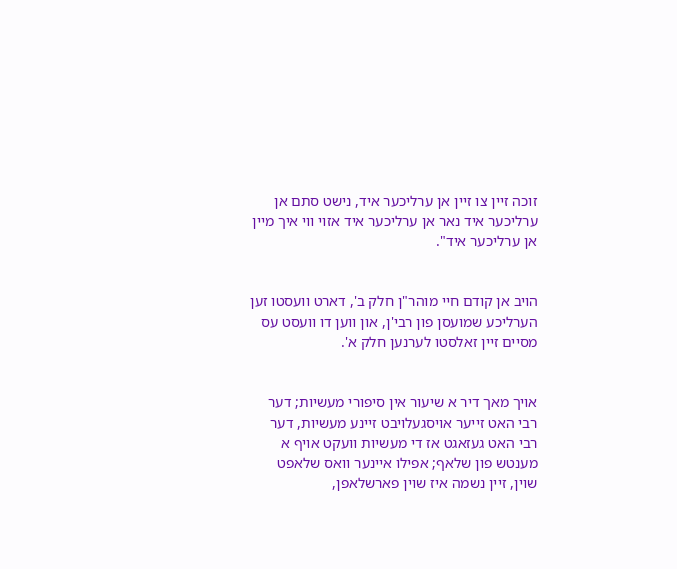זוכה זיין צו זיין אן ערליכער איד, נישט סתם אן ערליכער איד נאר אן ערליכער איד אזוי ווי איך מיין אן ערליכער איד".


הויב אן קודם חיי מוהר"ן חלק ב', דארט וועסטו זען הערליכע שמועסן פון רבי'ן, און ווען דו וועסט עס מסיים זיין זאלסטו לערנען חלק א'.


אויך מאך דיר א שיעור אין סיפורי מעשיות; דער רבי האט זייער אויסגעלויבט זיינע מעשיות, דער רבי האט געזאגט אז די מעשיות וועקט אויף א מענטש פון שלאף; אפילו איינער וואס שלאפט שוין, זיין נשמה איז שוין פארשלאפן,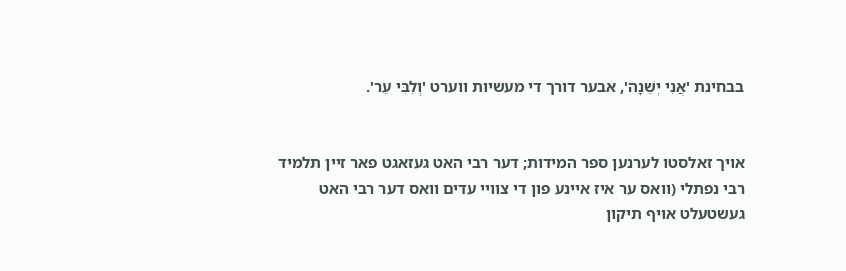בבחינת 'אֲנִי יְשֵׁנָה', אבער דורך די מעשיות ווערט 'וְלִבִּי עֵר'.


אויך זאלסטו לערנען ספר המידות; דער רבי האט געזאגט פאר זיין תלמיד רבי נפתלי (וואס ער איז איינע פון די צוויי עדים וואס דער רבי האט געשטעלט אויף תיקון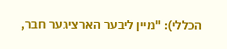הכללי): "מיין ליבער הארציגער חבר,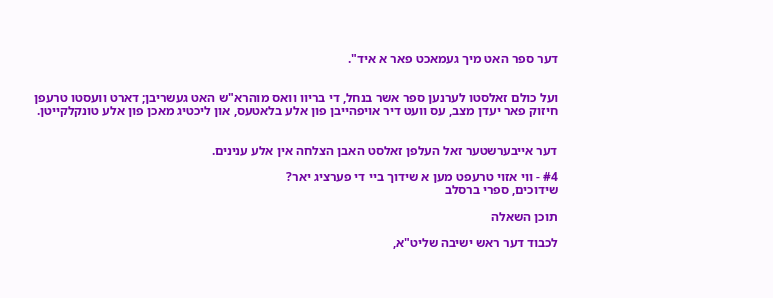דער ספר האט מיך געמאכט פאר א איד".


ועל כולם זאלסטו לערנען ספר אשר בנחל, די בריוו וואס מוהרא"ש האט געשריבן; דארט וועסטו טרעפן חיזוק פאר יעדן מצב, עס וועט דיר אויפהייבן פון אלע בלאטעס, און ליכטיג מאכן פון אלע טונקלקייטן.


דער אייבערשטער זאל העלפן זאלסט האבן הצלחה אין אלע ענינים.

#4 - ווי אזוי טרעפט מען א שידוך ביי די פערציג יאר?
שידוכים, ספרי ברסלב

תוכן השאלה

לכבוד דער ראש ישיבה שליט"א,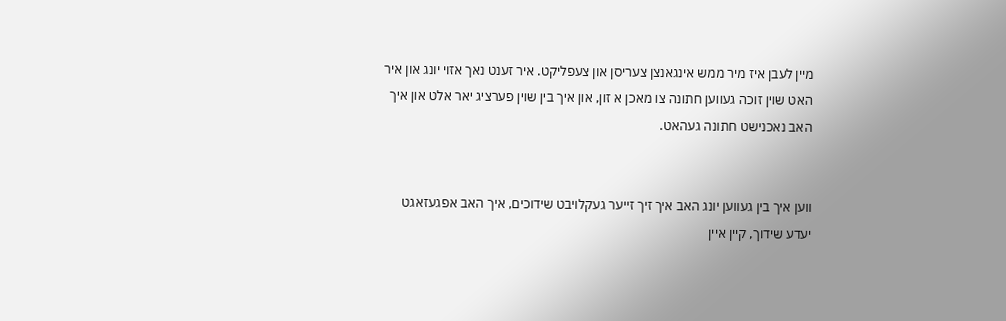מיין לעבן איז מיר ממש אינגאנצן צעריסן און צעפליקט. איר זענט נאך אזוי יונג און איר האט שוין זוכה געווען חתונה צו מאכן א זון, און איך בין שוין פערציג יאר אלט און איך האב נאכנישט חתונה געהאט.


ווען איך בין געווען יונג האב איך זיך זייער געקלויבט שידוכים, איך האב אפגעזאגט יעדע שידוך, קיין איין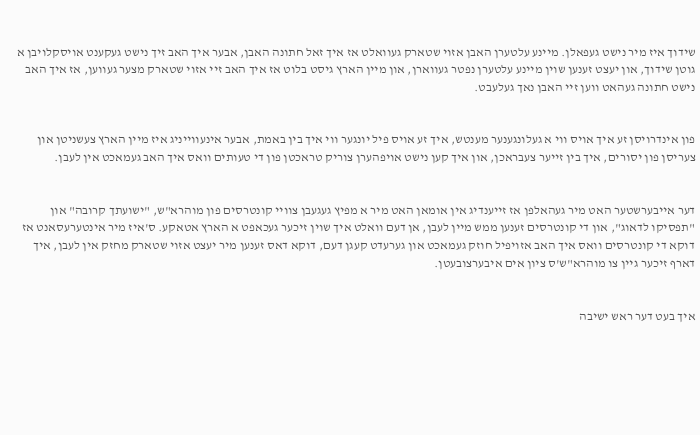שידוך איז מיר נישט געפאלן. מיינע עלטערן האבן אזוי שטארק געוואלט אז איך זאל חתונה האבן, אבער איך האב זיך נישט געקענט אויסקלויבן א גוטן שידוך, און יעצט זענען שוין מיינע עלטערן נפטר געווארן, און מיין הארץ גיסט בלוט אז איך האב זיי אזוי שטארק מצער געווען, אז איך האב נישט חתונה געהאט ווען זיי האבן נאך געלעבט.


פון אינדרויסן זע איך אויס ווי א געלונגענער מענטש, איך זע אויס פיל יונגער ווי איך בין באמת, אבער אינעווייניג איז מיין הארץ צעשניטן און צעריסן פון יסורים, איך בין זייער צעבראכן, און איך קען נישט אויפהערן צוריק טראכטן פון די טעותים וואס איך האב געמאכט אין לעבן.


דער אייבערשטער האט מיר געהאלפן אז זייענדיג אין אומאן האט מיר א מפיץ געגעבן צוויי קונטרסים פון מוהרא"ש, "ישועתך קרובה" און "תפסיקו לדאוג", און די קונטרסים זענען ממש מיין לעבן, אן דעם וואלט איך שוין זיכער געכאפט א הארץ אטאקע. ס'איז מיר אינטערעסאנט אז דוקא די קונטרסים וואס איך האב אזויפיל חוזק געמאכט און גערעדט קעגן דעם, דוקא דאס זענען מיר יעצט אזוי שטארק מחזק אין לעבן, איך דארף זיכער גיין צו מוהרא"ש'ס ציון אים איבערצובעטן.


איך בעט דער ראש ישיבה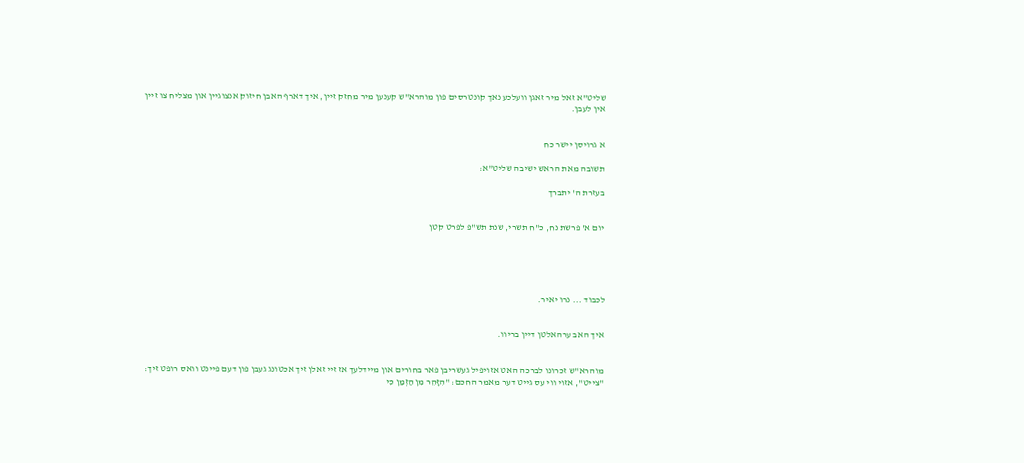שליט"א זאל מיר זאגן וועלכע נאך קונטרסים פון מוהרא"ש קענען מיר מחזק זיין, איך דארף האבן חיזוק אנצוגיין און מצליח צו זיין אין לעבן.


א גרויסן יישר כח

תשובה מאת הראש ישיבה שליט"א:

בעזרת ה' יתברך


יום א' פרשת נח, כ"ח תשרי, שנת תש"פ לפרט קטן





לכבוד ... נרו יאיר.


איך האב ערהאלטן דיין בריוו.


מוהרא"ש זכרונו לברכה האט אזויפיל געשריבן פאר בחורים און מיידלעך אז זיי זאלן זיך אכטונג געבן פון דעם פיינט וואס רופט זיך: "צייט", אזוי ווי עס גייט דער מאמר החכם: "הִזָּהֵר מִן הַזְמַן כִּי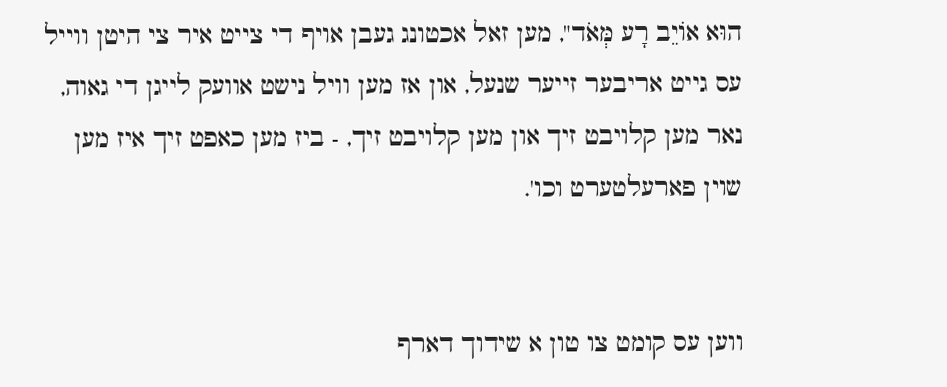הוּא אוֹיֵב רָע מְּאֹד", מען זאל אכטונג געבן אויף די צייט איר צי היטן ווייל עס גייט אריבער זייער שנעל, און אז מען וויל נישט אוועק לייגן די גאוה, נאר מען קלויבט זיך און מען קלויבט זיך, - ביז מען כאפט זיך איז מען שוין פארעלטערט וכו'.


ווען עס קומט צו טון א שידוך דארף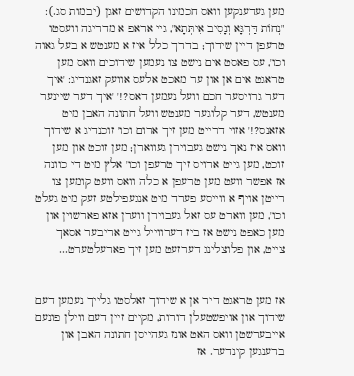מען געדענקען וואס חכמינו הקדושים זאגן (יבמות סג.): "נְחוֹת דַּרְגָּא וְנָסִיב אִיתְּתָא", גיי אראפ א מדריגה וועסטו טרעפן דיין שידוך; בדרך כלל איז א מענטש א בעל גאוה וכו', עס פאסט אים נישט צו נעמען שידוכים וואס מען טראגט אים אן און ער מאכט אלעס אוועק זאגנדיג: 'איך דער גרויסער חכם וועל נעמען דאס?!' 'איך דער שיינער מענטש, דער קלוגער מענטש וועל חתונה האבן מיט אזאנס?!' אזוי דרייט מען זיך ארום וכו' זוכנדיג א שידוך וואס איז נאך נישט געבוירן געווארן; מען זוכט און מען זוכט, מען גייט ארויס זיך טרעפן וכו' אלץ מיט די כוונה אז אפשר וועט מען טרעפן א כלה וואס וועט קומען צו רייטן אויף א ווייסע פערד מיט אנגעפילטע זעק מיט געלט וכו', מען ווארט עס זאל געבוירן ווערן אזא פארשוין און מען כאפט נישט אז ביז דערווייל גייט אריבער אסאך צייט, און פלוצלינג דערזעט מען זיך פארעלטערט...


אז מען טראגט דיר אן א שידוך זאלסטו גלייך נעמען דעם שידוך און אויפשטעלן דורות, מקיים זיין דעם ווילן פונעם אייבערשטן וואס האט אונז געהייסן חתונה האבן און ברענגען קינדער. אז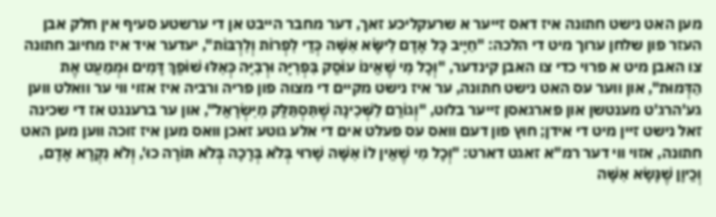מען האט נישט חתונה איז דאס זייער א שרעקליכע זאך, דער מחבר הייבט אן די ערשטע סעיף אין חלק אבן העזר פון שלחן ערוך מיט די הלכה: "חַיָיב כָּל אָדָם לִישָּׂא אִשָּׁה כְּדֵי לִפְרוֹת וְלִרְבּוֹת", יעדער איד איז מחיוב חתונה צו האבן מיט א פרוי כדי צו האבן קינדער, "וְכָל מִי שֶׁאֵינוֹ עוֹסֵק בִּפְרִיָּה וּרְבִיָּה כְּאִלּוּ שׁוֹפֵךְ דָּמִים וּמְמַעֵט אֶת הַדְּמוּת", און ווער עס האט נישט חתונה, ער איז נישט מקיים די מצוה פון פריה ורביה איז אזוי ווי ער וואלט ווען גע'הרג'ט מענטשן און פארגאסן זייער בלוט, "וְגוֹרֵם לַשְּׁכִינָה שֶׁתִּסְתַּלֵּק מִיִּשְׂרָאֵל", און ער ברענגט אז די שכינה זאל נישט זיין מיט די אידן; חוץ פון דעם וואס עס פעלט אים די אלע גוטע זאכן וואס מען איז זוכה ווען מען האט חתונה, אזוי ווי דער רמ"א זאגט דארט: "וְכָל מִי שֶׁאֵין לוֹ אִשָּׁה שָׁרוּי בְּלֹא בְּרָכָה בְּלֹא תּוֹרָה כוּ', וְלֹא נִקְרָא אָדָם, וְכֵיוָן שֶׁנָּשָׂא אִשָּׁה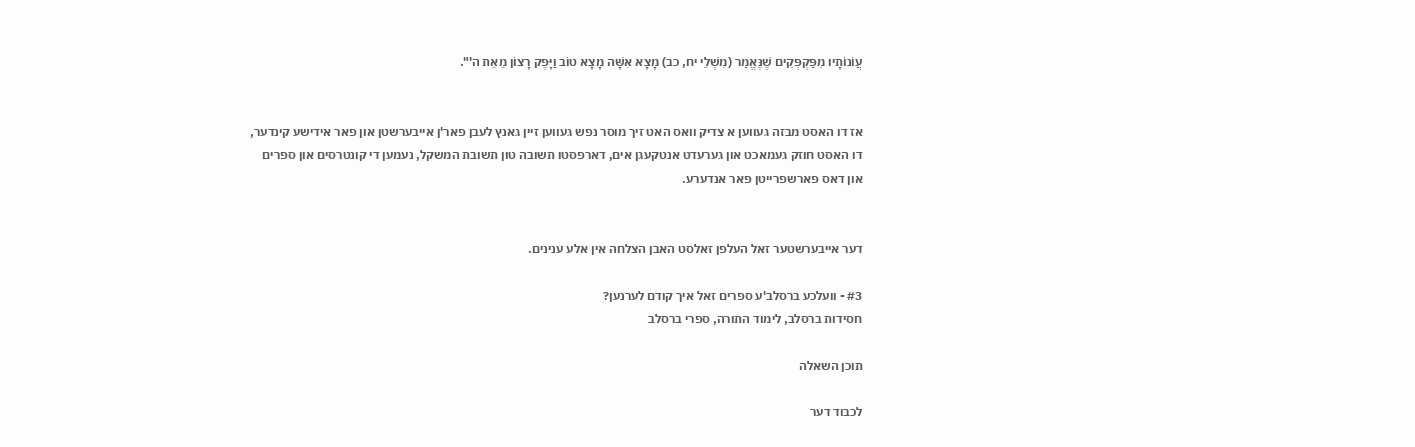עֲוֹנוֹתָיו מִפַּקְפְּקִים שֶׁנֶּאֱמַר (מִשְׁלֵי יח, כב) מָצָא אִשָּׁה מָצָא טוֹב וַיָּפֶק רָצוֹן מֵאֵת ה'".


אז דו האסט מבזה געווען א צדיק וואס האט זיך מוסר נפש געווען זיין גאנץ לעבן פאר'ן אייבערשטן און פאר אידישע קינדער, דו האסט חוזק געמאכט און גערעדט אנטקעגן אים, דארפסטו תשובה טון תשובת המשקל, נעמען די קונטרסים און ספרים און דאס פארשפרייטן פאר אנדערע.


דער אייבערשטער זאל העלפן זאלסט האבן הצלחה אין אלע ענינים.

#3 - וועלכע ברסלב'ע ספרים זאל איך קודם לערנען?
חסידות ברסלב, לימוד התורה, ספרי ברסלב

תוכן השאלה

לכבוד דער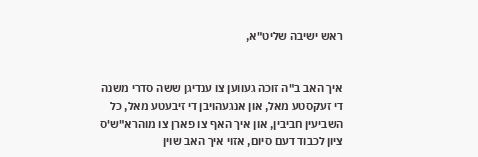ראש ישיבה שליט"א,


איך האב ב"ה זוכה געווען צו ענדיגן ששה סדרי משנה די זעקסטע מאל, און אנגעהויבן די זיבעטע מאל, כל השביעין חביבין, און איך האף צו פארן צו מוהרא"ש'ס ציון לכבוד דעם סיום, אזוי איך האב שוין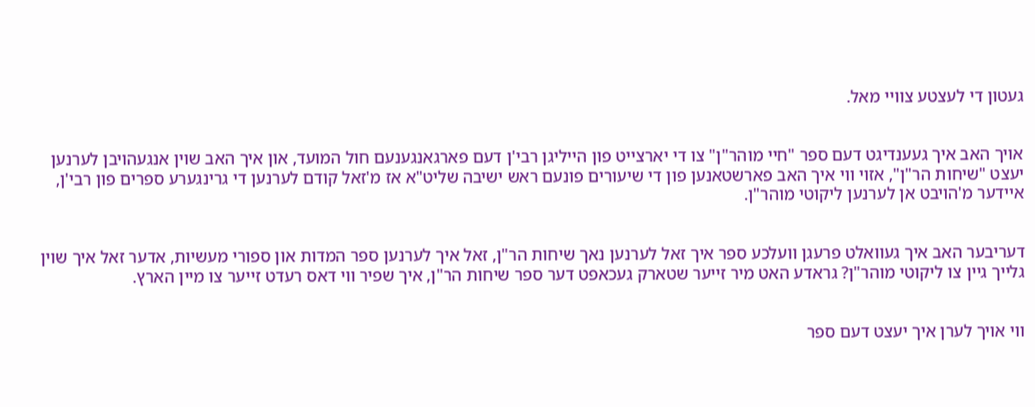געטון די לעצטע צוויי מאל.


אויך האב איך געענדיגט דעם ספר "חיי מוהר"ן" צו די יארצייט פון הייליגן רבי'ן דעם פארגאנגענעם חול המועד, און איך האב שוין אנגעהויבן לערנען יעצט "שיחות הר"ן", אזוי ווי איך האב פארשטאנען פון די שיעורים פונעם ראש ישיבה שליט"א אז מ'זאל קודם לערנען די גרינגערע ספרים פון רבי'ן, איידער מ'הויבט אן לערנען ליקוטי מוהר"ן.


דעריבער האב איך געוואלט פרעגן וועלכע ספר איך זאל לערנען נאך שיחות הר"ן, זאל איך לערנען ספר המדות און ספורי מעשיות, אדער זאל איך שוין גלייך גיין צו ליקוטי מוהר"ן? גראדע האט מיר זייער שטארק געכאפט דער ספר שיחות הר"ן, איך שפיר ווי דאס רעדט זייער צו מיין הארץ.


ווי אויך לערן איך יעצט דעם ספר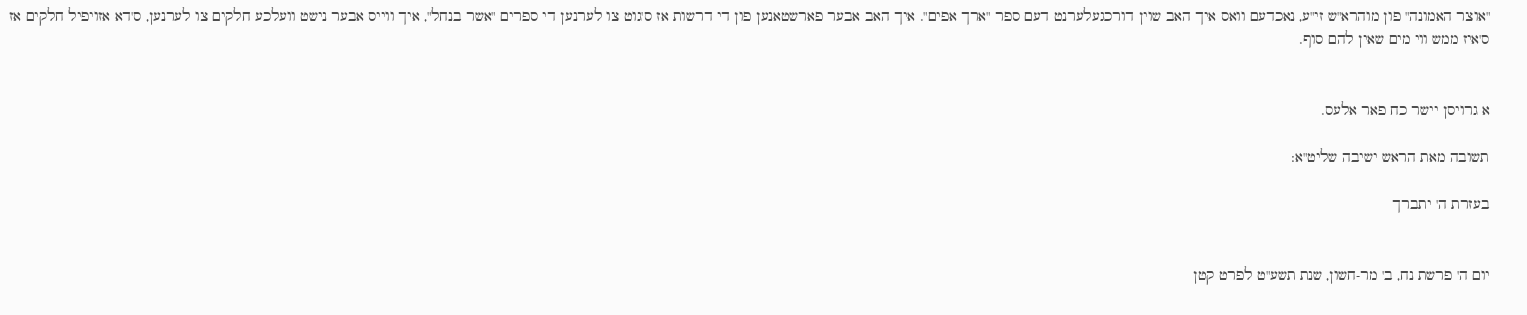"אוצר האמונה" פון מוהרא"ש זי"ע, נאכדעם וואס איך האב שוין דורכגעלערנט דעם ספר "ארך אפים". איך האב אבער פארשטאנען פון די דרשות אז ס'גוט צו לערנען די ספרים "אשר בנחל", איך ווייס אבער נישט וועלכע חלקים צו לערנען, ס'דא אזויפיל חלקים אז ס'איז ממש ווי מים שאין להם סוף.


א גרויסן יישר כח פאר אלעס.

תשובה מאת הראש ישיבה שליט"א:

בעזרת ה' יתברך


יום ה' פרשת נח, ב' מר-חשון, שנת תשע"ט לפרט קטן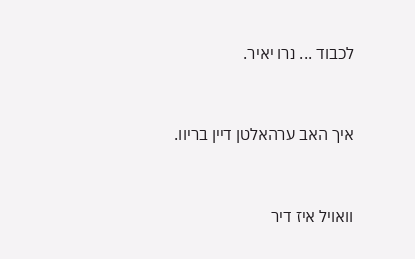לכבוד ... נרו יאיר.


איך האב ערהאלטן דיין בריוו.


וואויל איז דיר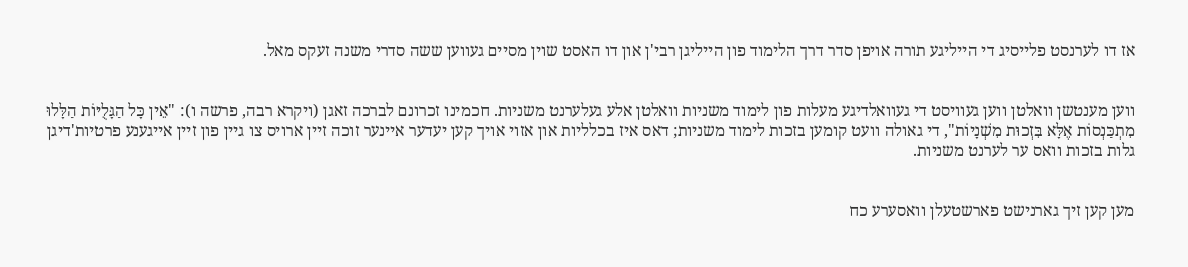אז דו לערנסט פלייסיג די הייליגע תורה אויפן סדר דרך הלימוד פון הייליגן רבי'ן און דו האסט שוין מסיים געווען ששה סדרי משנה זעקס מאל.


ווען מענטשן וואלטן ווען געוויסט די געוואלדיגע מעלות פון לימוד משניות וואלטן אלע געלערנט משניות. חכמינו זכרונם לברכה זאגן (ויקרא רבה, פרשה ו): "אֵין כָּל הַגָּלֻיּוֹת הַלָּלוּ מִתְכַּנְסוֹת אֶלָּא בִּזְכוּת מִשְׁנָיוֹת", די גאולה וועט קומען בזכות לימוד משניות; דאס איז בכלליות און אזוי אויך קען יעדער איינער זוכה זיין ארויס צו גיין פון זיין אייגענע פרטיות'דיגן גלות בזכות וואס ער לערנט משניות.


מען קען זיך גארנישט פארשטעלן וואסערע כח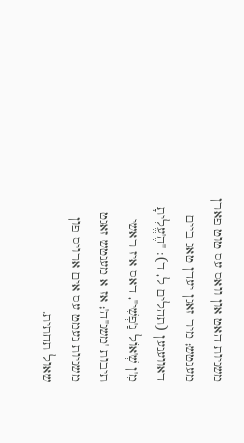משניות האט און וואס עס טוט פארן מענטש; מיר זאגן יעדן טאג ביים דאווענען (תהלים ל, ד): "הֶ'עֱלִיתָ מִ'ן שְׁ'אוֹל נַ'פְשִׁי", דאס איז ראשי תיבות 'משנ"ה'; אז א מענטש זאגט משניות נעמט עס אים ארויס פון שאול תחתית.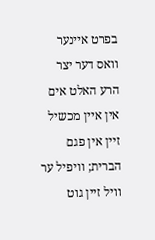בפרט איינער וואס דער יצר הרע האלט אים אין איין מכשיל זיין אין פגם הברית; וויפיל ער וויל זיין גוט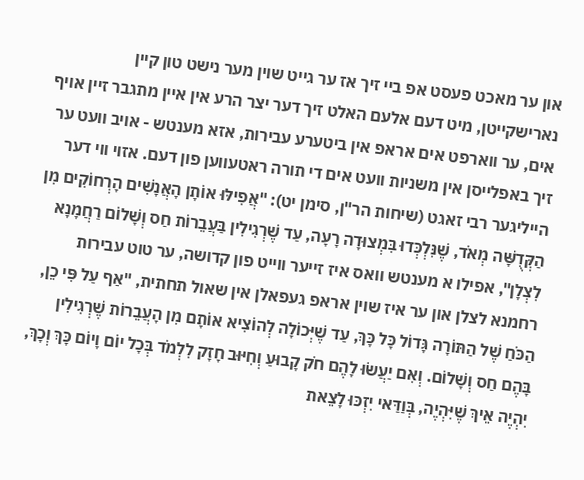און ער מאכט פעסט אפ ביי זיך אז ער גייט שוין מער נישט טון קיין נארישקייטן, מיט דעם אלעם האלט זיך דער יצר הרע אין איין מתגבר זיין אויף אים, ער ווארפט אים אראפ אין ביטערע עבירות, אזא מענטש - אויב וועט ער זיך באפלייסן אין משניות וועט אים די תורה ראטעווען פון דעם. אזוי ווי דער הייליגער רבי זאגט (שיחות הר"ן, סימן יט): "אֲפִילּוּ אוֹתָן הָאֲנָשִׁים הָרְחוֹקִים מִן הַקְּדֻשָּׁה מְאֹד, שֶׁנִּלְכְּדוּ בִּמְצוּדָה רָעָה, עַד שֶׁרְגִילִין בַּעֲבֵרוֹת חַס וְשָׁלוֹם רַחֲמָנָא לִצְלָן", אפילו א מענטש וואס איז זייער ווייט פון קדושה, ער טוט עבירות רחמנא לצלן און ער איז שוין אראפ געפאלן אין שאול תחתית, "אַף עַל פִּי כֵן, הַכֹּחַ שֶׁל הַתּוֹרָה גָּדוֹל כָּל כָּךְ, עַד שֶׁיְּכוֹלָה לְהוֹצִיא אוֹתָם מִן הָעֲבֵרוֹת שֶׁרְגִילִין בָּהֶם חַס וְשָׁלוֹם. וְאִם יַעֲשׂוּ לָהֶם חֹק קָבוּעַ וְחִיּוּב חָזָק לִלְמֹד בְּכָל יוֹם וָיוֹם כָּךְ וְכָךְ, יִהְיֶה אֵיךְ שֶׁיִּהְיֶה, בְּוַדַּאי יִזְכּוּ לָצֵאת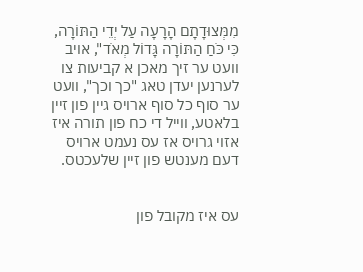מִמְּצוּדָתָם הָרָעָה עַל יְדֵי הַתּוֹרָה, כִּי כֹּחַ הַתּוֹרָה גָּדוֹל מְאֹד", אויב וועט ער זיך מאכן א קביעות צו לערנען יעדן טאג "כך וכך", וועט ער סוף כל סוף ארויס גיין פון זיין בלאטע, ווייל די כח פון תורה איז אזוי גרויס אז עס נעמט ארויס דעם מענטש פון זיין שלעכטס.


עס איז מקובל פון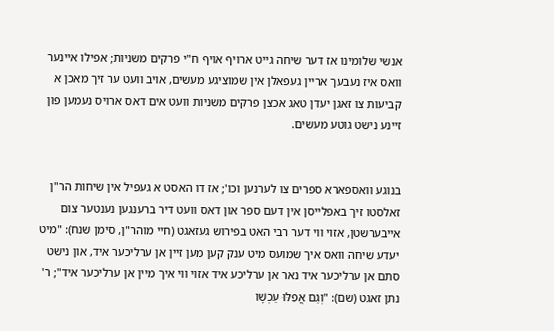אנשי שלומינו אז דער שיחה גייט ארויף אויף ח"י פרקים משניות; אפילו איינער וואס איז נעבעך אריין געפאלן אין שמוציגע מעשים, אויב וועט ער זיך מאכן א קביעות צו זאגן יעדן טאג אכצן פרקים משניות וועט אים דאס ארויס נעמען פון זיינע נישט גוטע מעשים.


בנוגע וואספארא ספרים צו לערנען וכו'; אז דו האסט א געפיל אין שיחות הר"ן זאלסטו זיך באפלייסן אין דעם ספר און דאס וועט דיר ברענגען נענטער צום אייבערשטן, אזוי ווי דער רבי האט בפירוש געזאגט (חיי מוהר"ן, סימן שנח): "מיט יעדע שיחה וואס איך שמועס מיט ענק קען מען זיין אן ערליכער איד, און נישט סתם אן ערליכער איד נאר אן ערליכע איד אזוי ווי איך מיין אן ערליכער איד"; ר' נתן זאגט (שם): "וְגַם אֲפִלּוּ עַכְשָׁו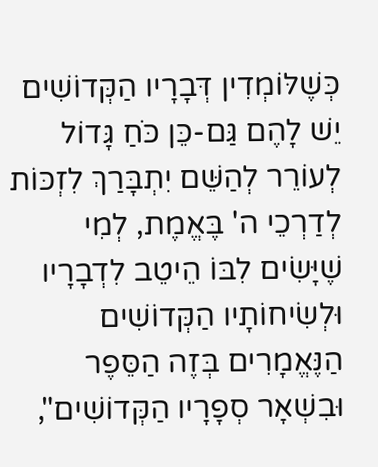כְּשֶׁלּוֹמְדִין דְּבָרָיו הַקְּדוֹשִׁים יֵשׁ לָהֶם גַּם-כֵּן כֹּחַ גָּדוֹל לְעוֹרֵר לְהַשֵּׁם יִתְבָּרַךְ לִזְכּוֹת לְדַרְכֵי ה' בֶּאֱמֶת, לְמִי שֶׁיָּשִׂים לִבּוֹ הֵיטֵב לִדְבָרָיו וּלְשִׂיחוֹתָיו הַקְּדוֹשִׁים הַנֶּאֱמָרִים בְּזֶה הַסֵּפֶר וּבִשְׁאָר סְפָרָיו הַקְּדוֹשִׁים",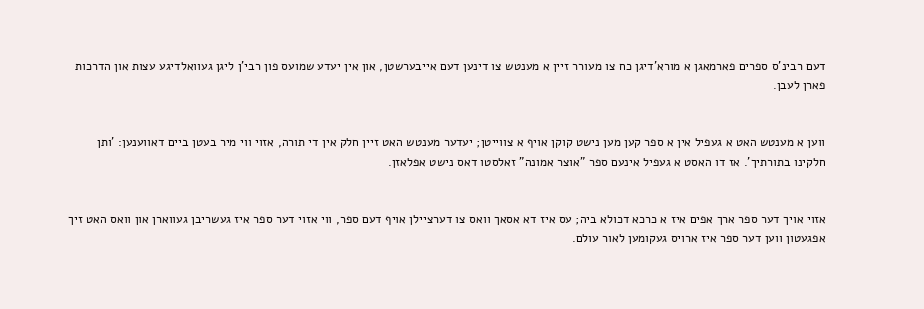דעם רבינ'ס ספרים פארמאגן א מורא'דיגן כח צו מעורר זיין א מענטש צו דינען דעם אייבערשטן, און אין יעדע שמועס פון רבי'ן ליגן געוואלדיגע עצות און הדרכות פארן לעבן.


ווען א מענטש האט א געפיל אין א ספר קען מען נישט קוקן אויף א צווייטן; יעדער מענטש האט זיין חלק אין די תורה, אזוי ווי מיר בעטן ביים דאווענען: 'ותן חלקינו בתורתיך'. אז דו האסט א געפיל אינעם ספר "אוצר אמונה" זאלסטו דאס נישט אפלאזן.


אזוי אויך דער ספר ארך אפים איז א כרכא דכולא ביה; עס איז דא אסאך וואס צו דערציילן אויף דעם ספר, ווי אזוי דער ספר איז געשריבן געווארן און וואס האט זיך אפגעטון ווען דער ספר איז ארויס געקומען לאור עולם.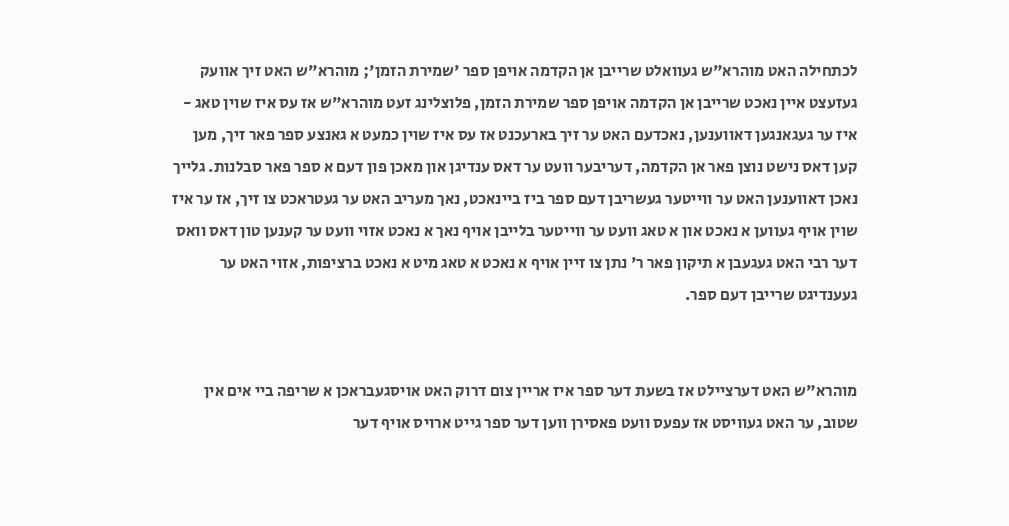לכתחילה האט מוהרא"ש געוואלט שרייבן אן הקדמה אויפן ספר 'שמירת הזמן'; מוהרא"ש האט זיך אוועק געזעצט איין נאכט שרייבן אן הקדמה אויפן ספר שמירת הזמן, פלוצלינג זעט מוהרא"ש אז עס איז שוין טאג - איז ער געגאנגען דאווענען, נאכדעם האט ער זיך בארעכנט אז עס איז שוין כמעט א גאנצע ספר פאר זיך, מען קען דאס נישט נוצן פאר אן הקדמה, דעריבער וועט ער דאס ענדיגן און מאכן פון דעם א ספר פאר סבלנות. גלייך נאכן דאווענען האט ער ווייטער געשריבן דעם ספר ביז ביינאכט, נאך מעריב האט ער געטראכט צו זיך, אז ער איז שוין אויף געווען א נאכט און א טאג וועט ער ווייטער בלייבן אויף נאך א נאכט אזוי וועט ער קענען טון דאס וואס דער רבי האט געגעבן א תיקון פאר ר' נתן צו זיין אויף א נאכט א טאג מיט א נאכט ברציפות, אזוי האט ער געענדיגט שרייבן דעם ספר.


מוהרא"ש האט דערציילט אז בשעת דער ספר איז אריין צום דרוק האט אויסגעבראכן א שריפה ביי אים אין שטוב, ער האט געוויסט אז עפעס וועט פאסירן ווען דער ספר גייט ארויס אויף דער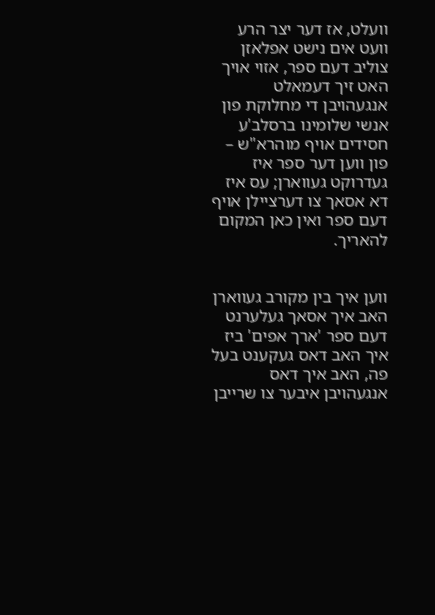וועלט, אז דער יצר הרע וועט אים נישט אפלאזן צוליב דעם ספר, אזוי אויך האט זיך דעמאלט אנגעהויבן די מחלוקת פון אנשי שלומינו ברסלב'ע חסידים אויף מוהרא"ש – פון ווען דער ספר איז געדרוקט געווארן; עס איז דא אסאך צו דערציילן אויף דעם ספר ואין כאן המקום להאריך.


ווען איך בין מקורב געווארן האב איך אסאך געלערנט דעם ספר 'ארך אפים' ביז איך האב דאס געקענט בעל פה, האב איך דאס אנגעהויבן איבער צו שרייבן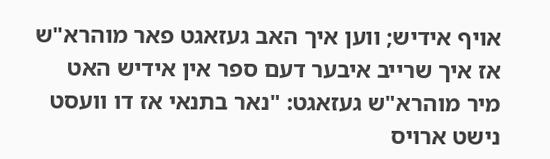אויף אידיש; ווען איך האב געזאגט פאר מוהרא"ש אז איך שרייב איבער דעם ספר אין אידיש האט מיר מוהרא"ש געזאגט: "נאר בתנאי אז דו וועסט נישט ארויס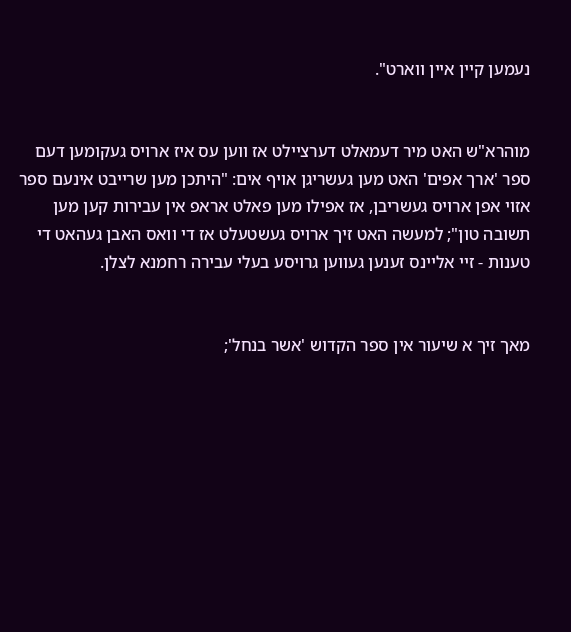נעמען קיין איין ווארט".


מוהרא"ש האט מיר דעמאלט דערציילט אז ווען עס איז ארויס געקומען דעם ספר 'ארך אפים' האט מען געשריגן אויף אים: "היתכן מען שרייבט אינעם ספר אזוי אפן ארויס געשריבן, אז אפילו מען פאלט אראפ אין עבירות קען מען תשובה טון"; למעשה האט זיך ארויס געשטעלט אז די וואס האבן געהאט די טענות - זיי אליינס זענען געווען גרויסע בעלי עבירה רחמנא לצלן.


מאך זיך א שיעור אין ספר הקדוש 'אשר בנחל';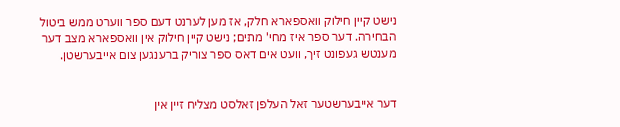נישט קיין חילוק וואספארא חלק, אז מען לערנט דעם ספר ווערט ממש ביטול הבחירה. דער ספר איז מחי' מתים; נישט קיין חילוק אין וואספארא מצב דער מענטש געפונט זיך, וועט אים דאס ספר צוריק ברענגען צום אייבערשטן.


דער אייבערשטער זאל העלפן זאלסט מצליח זיין אין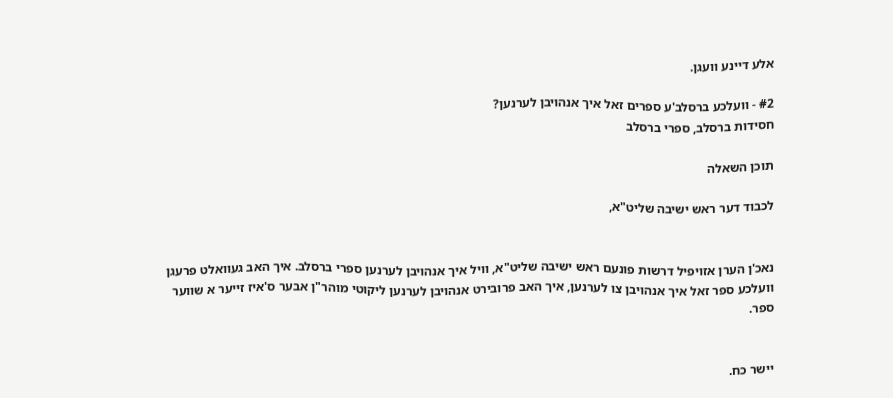אלע דיינע וועגן.

#2 - וועלכע ברסלב'ע ספרים זאל איך אנהויבן לערנען?
חסידות ברסלב, ספרי ברסלב

תוכן השאלה

לכבוד דער ראש ישיבה שליט"א,


נאכ'ן הערן אזויפיל דרשות פונעם ראש ישיבה שליט"א, וויל איך אנהויבן לערנען ספרי ברסלב. איך האב געוואלט פרעגן וועלכע ספר זאל איך אנהויבן צו לערנען, איך האב פרובירט אנהויבן לערנען ליקוטי מוהר"ן אבער ס'איז זייער א שווער ספר.


יישר כח.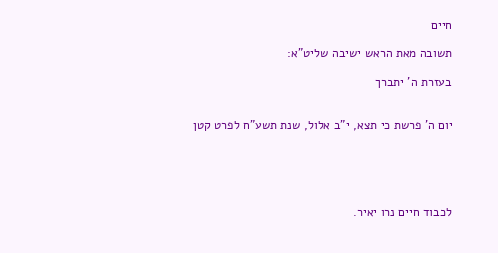חיים

תשובה מאת הראש ישיבה שליט"א:

בעזרת ה' יתברך


יום ה' פרשת כי תצא, י"ב אלול, שנת תשע"ח לפרט קטן





לכבוד חיים נרו יאיר.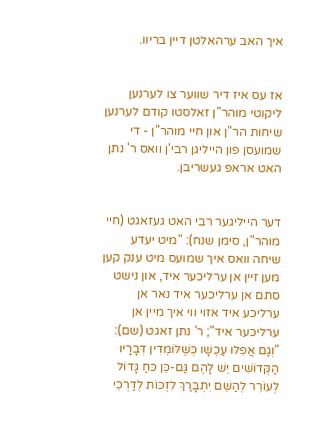איך האב ערהאלטן דיין בריוו.


אז עס איז דיר שווער צו לערנען ליקוטי מוהר"ן זאלסטו קודם לערנען שיחות הר"ן און חיי מוהר"ן - די שמועסן פון הייליגן רבי'ן וואס ר' נתן האט אראפ געשריבן.


דער הייליגער רבי האט געזאגט (חיי מוהר"ן, סימן שנח): "מיט יעדע שיחה וואס איך שמועס מיט ענק קען מען זיין אן ערליכער איד, און נישט סתם אן ערליכער איד נאר אן ערליכע איד אזוי ווי איך מיין אן ערליכער איד"; ר' נתן זאגט (שם): "וְגַם אֲפִלּוּ עַכְשָׁו כְּשֶׁלּוֹמְדִין דְּבָרָיו הַקְּדוֹשִׁים יֵשׁ לָהֶם גַּם-כֵּן כּחַ גָּדוֹל לְעוֹרֵר לְהַשֵּׁם יִתְבָּרַךְ לִזְכּוֹת לְדַרְכֵי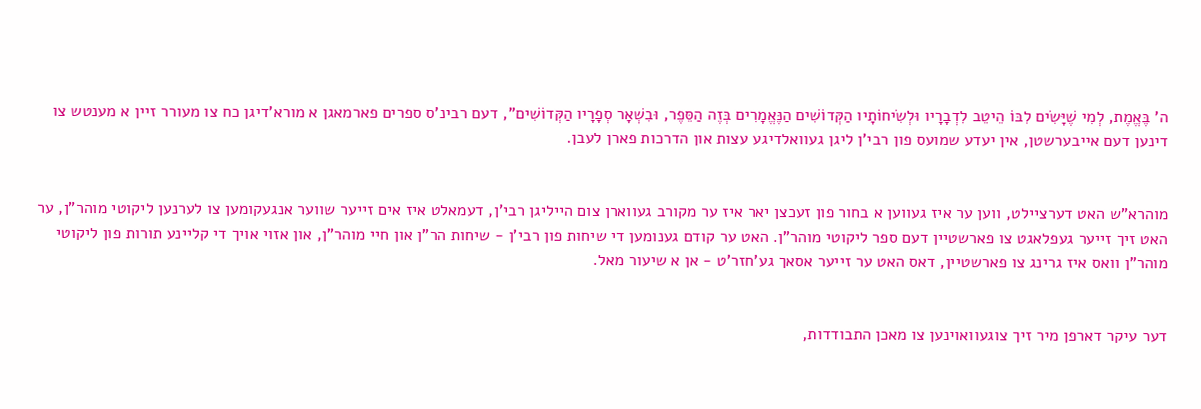ה' בֶּאֱמֶת, לְמִי שֶׁיָּשִׂים לִבּוֹ הֵיטֵב לִדְבָרָיו וּלְשִׂיחוֹתָיו הַקְּדוֹשִׁים הַנֶּאֱמָרִים בְּזֶה הַסֵּפֶר, וּבִשְׁאָר סְפָרָיו הַקְּדוֹשִׁים", דעם רבינ'ס ספרים פארמאגן א מורא'דיגן כח צו מעורר זיין א מענטש צו דינען דעם אייבערשטן, אין יעדע שמועס פון רבי'ן ליגן געוואלדיגע עצות און הדרכות פארן לעבן.


מוהרא"ש האט דערציילט, ווען ער איז געווען א בחור פון זעכצן יאר איז ער מקורב געווארן צום הייליגן רבי'ן, דעמאלט איז אים זייער שווער אנגעקומען צו לערנען ליקוטי מוהר"ן, ער האט זיך זייער געפלאגט צו פארשטיין דעם ספר ליקוטי מוהר"ן. האט ער קודם גענומען די שיחות פון רבי'ן - שיחות הר"ן און חיי מוהר"ן, און אזוי אויך די קליינע תורות פון ליקוטי מוהר"ן וואס איז גרינג צו פארשטיין, דאס האט ער זייער אסאך גע'חזר'ט - אן א שיעור מאל.


דער עיקר דארפן מיר זיך צוגעוואוינען צו מאכן התבודדות,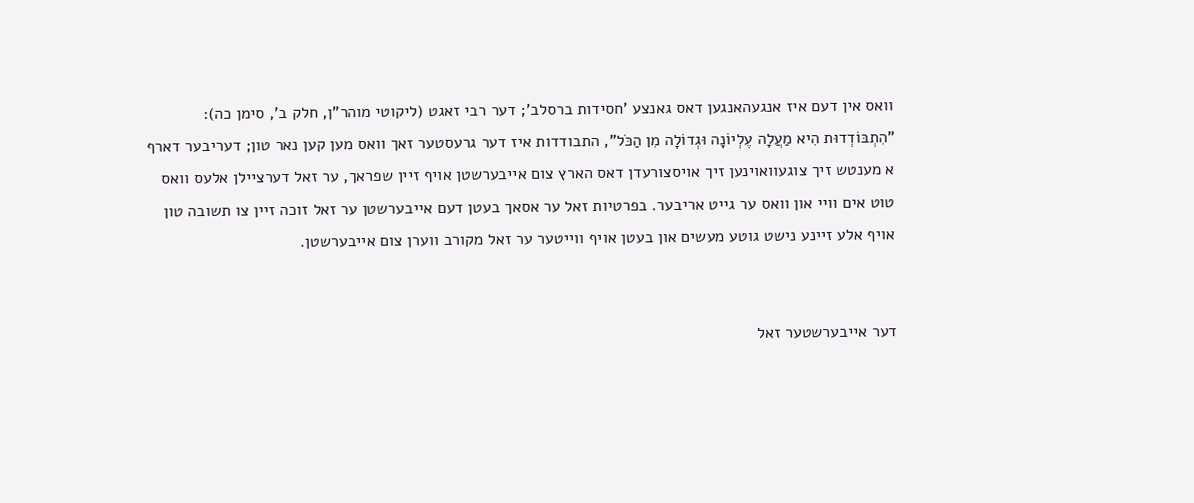וואס אין דעם איז אנגעהאנגען דאס גאנצע 'חסידות ברסלב'; דער רבי זאגט (ליקוטי מוהר"ן, חלק ב', סימן כה): "הִתְבּוֹדְדוּת הִיא מַעֲלָה עֶלְיוֹנָה וּגְדוֹלָה מִן הַכֹּל", התבודדות איז דער גרעסטער זאך וואס מען קען נאר טון; דעריבער דארף א מענטש זיך צוגעוואוינען זיך אויסצורעדן דאס הארץ צום אייבערשטן אויף זיין שפראך, ער זאל דערציילן אלעס וואס טוט אים וויי און וואס ער גייט אריבער. בפרטיות זאל ער אסאך בעטן דעם אייבערשטן ער זאל זוכה זיין צו תשובה טון אויף אלע זיינע נישט גוטע מעשים און בעטן אויף ווייטער ער זאל מקורב ווערן צום אייבערשטן.


דער אייבערשטער זאל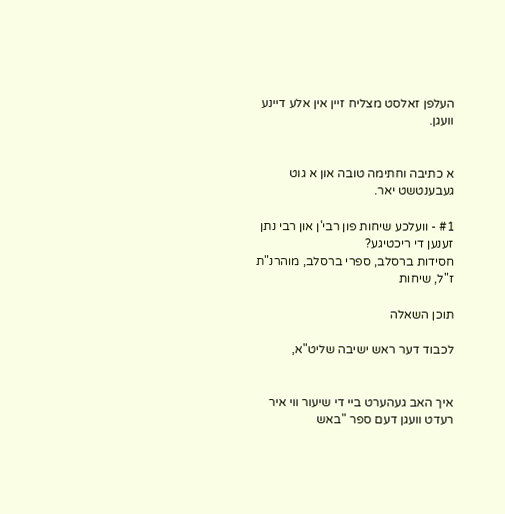העלפן זאלסט מצליח זיין אין אלע דיינע וועגן.


א כתיבה וחתימה טובה און א גוט געבענטשט יאר.

#1 - וועלכע שיחות פון רבי'ן און רבי נתן זענען די ריכטיגע?
חסידות ברסלב, ספרי ברסלב, מוהרנ"ת ז"ל, שיחות

תוכן השאלה

לכבוד דער ראש ישיבה שליט"א,


איך האב געהערט ביי די שיעור ווי איר רעדט וועגן דעם ספר "באש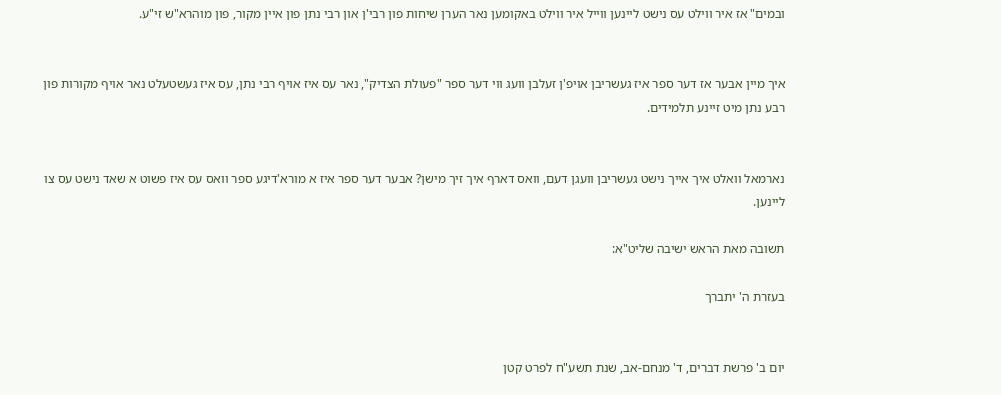ובמים" אז איר ווילט עס נישט ליינען ווייל איר ווילט באקומען נאר הערן שיחות פון רבי'ן און רבי נתן פון איין מקור, פון מוהרא"ש זי"ע.


איך מיין אבער אז דער ספר איז געשריבן אויפ'ן זעלבן וועג ווי דער ספר "פעולת הצדיק", נאר עס איז אויף רבי נתן, עס איז געשטעלט נאר אויף מקורות פון רבע נתן מיט זיינע תלמידים.


נארמאל וואלט איך אייך נישט געשריבן וועגן דעם, וואס דארף איך זיך מישן? אבער דער ספר איז א מורא'דיגע ספר וואס עס איז פשוט א שאד נישט עס צו ליינען.

תשובה מאת הראש ישיבה שליט"א:

בעזרת ה' יתברך


יום ב' פרשת דברים, ד' מנחם-אב, שנת תשע"ח לפרט קטן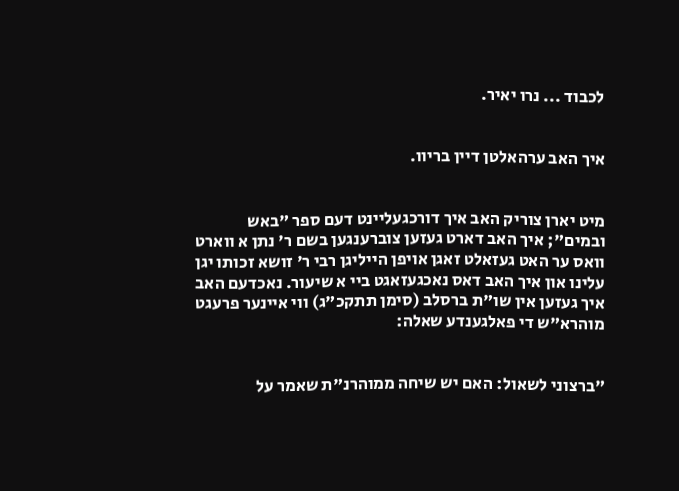לכבוד ... נרו יאיר.


איך האב ערהאלטן דיין בריוו.


מיט יארן צוריק האב איך דורכגעליינט דעם ספר "באש ובמים"; איך האב דארט געזען צוברענגען בשם ר' נתן א ווארט וואס ער האט געזאלט זאגן אויפן הייליגן רבי ר' זושא זכותו יגן עלינו און איך האב דאס נאכגעזאגט ביי א שיעור. נאכדעם האב איך געזען אין שו"ת ברסלב (סימן תתקכ"ג) ווי איינער פרעגט מוהרא"ש די פאלגענדע שאלה:


"ברצוני לשאול: האם יש שיחה ממוהרנ"ת שאמר על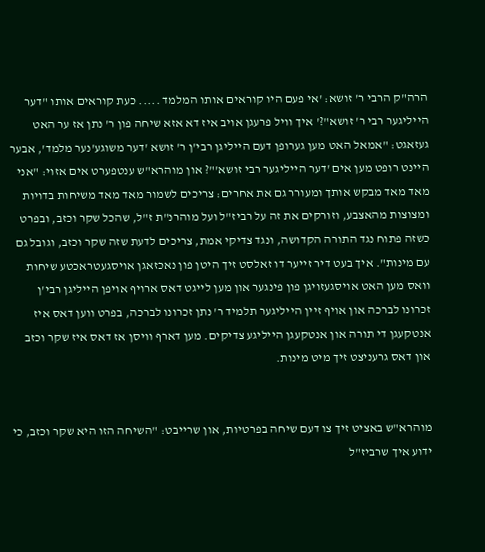הרה"ק הרבי ר' זושא: 'אי פעם היו קוראים אותו המלמד ..... כעת קוראים אותו "דער הייליגער רבי ר' זושא"?' איך וויל פרעגן אויב איז דא אזא שיחה פון ר' נתן אז ער האט געזאגט: "אמאל האט מען גערופן דעם הייליגן רבי'ן ר' זושא 'דער משוגע'נער מלמד', אבער היינט רופט מען אים 'דער הייליגער רבי זושא'"? און מוהרא"ש ענטפערט אים אזוי: "אני מאד מאד מבקש אותך ומעורר גם את אחרים: צריכים לשמור מאד מאד משיחות בדויות ומצוצות מהאצבע, וזורקים את זה על רביז"ל ועל מוהרנ"ת ז"ל, שהכל שקר וכזב, ובפרט כשזה פתוח נגד התורה הקדושה, ונגד צדיקי אמת, צריכים לדעת שזה שקר וכזב, וגובל גם עם מינות". איך בעט דיר זייער דו זאלסט זיך היטן פון נאכזאגן אויסגעטראכטע שיחות וואס מען האט אויסגעזויגן פון פינגער און מען לייגט דאס ארויף אויפן הייליגן רבי'ן זכרונו לברכה און אויף זיין הייליגער תלמיד ר' נתן זכרונו לברכה, בפרט ווען דאס איז אנטקעגן די תורה און אנטקעגן הייליגע צדיקים. מען דארף וויסן אז דאס איז שקר וכזב און דאס גרעניצט זיך מיט מינות.


מוהרא"ש באציט זיך צו דעם שיחה בפרטיות, און שרייבט: "השיחה הזו היא שקר וכזב, כי ידוע איך שרביז"ל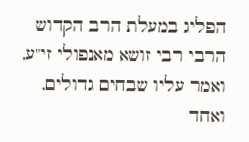הפליג במעלת הרב הקדוש הרבי רבי זושא מאנפולי זי"ע, ואמר עליו שבחים גדולים, ואחד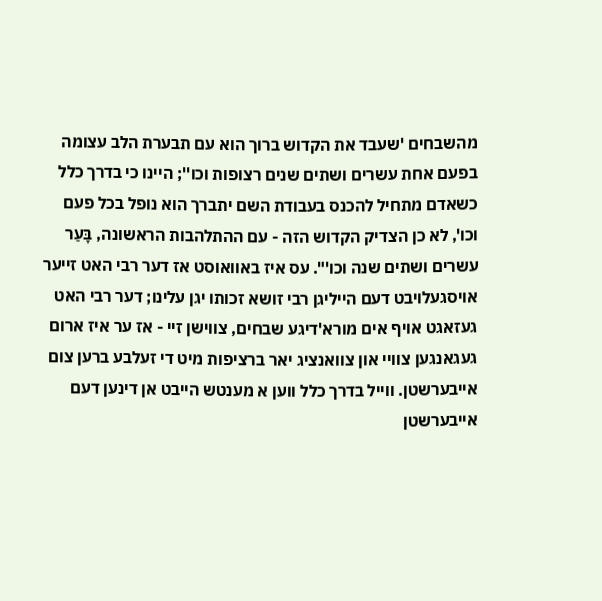מהשבחים 'שעבד את הקדוש ברוך הוא עם תבערת הלב עצומה בפעם אחת עשרים ושתים שנים רצופות וכו''; היינו כי בדרך כלל כשאדם מתחיל להכנס בעבודת השם יתברך הוא נופל בכל פעם וכו', לא כן הצדיק הקדוש הזה - עם ההתלהבות הראשונה, בָּעַר עשרים ושתים שנה וכו'". עס איז באוואוסט אז דער רבי האט זייער אויסגעלויבט דעם הייליגן רבי זושא זכותו יגן עלינו; דער רבי האט געזאגט אויף אים מורא'דיגע שבחים, צווישן זיי - אז ער איז ארום געגאנגען צוויי און צוואנציג יאר ברציפות מיט די זעלבע ברען צום אייבערשטן. ווייל בדרך כלל ווען א מענטש הייבט אן דינען דעם אייבערשטן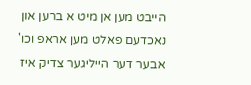הייבט מען אן מיט א ברען און נאכדעם פאלט מען אראפ וכו' אבער דער הייליגער צדיק איז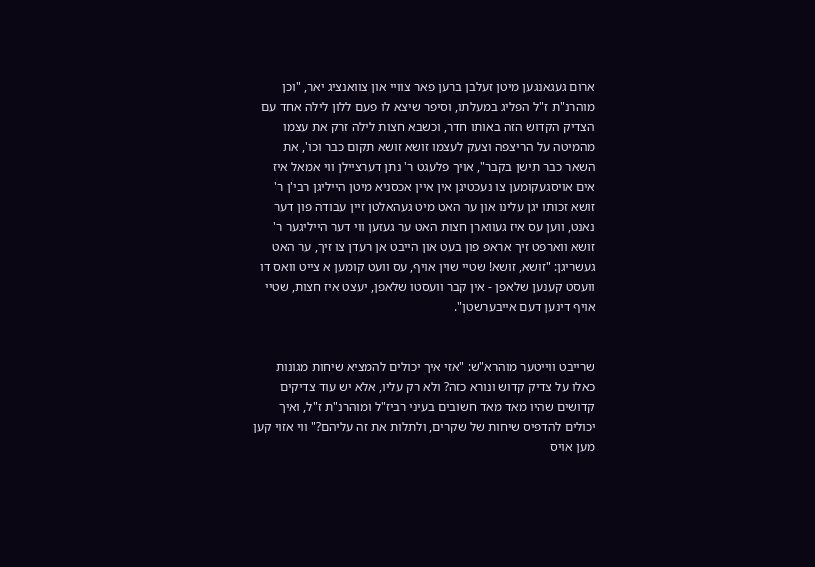ארום געגאנגען מיטן זעלבן ברען פאר צוויי און צוואנציג יאר, "וכן מוהרנ"ת ז"ל הפליג במעלתו, וסיפר שיצא לו פעם ללון לילה אחד עם הצדיק הקדוש הזה באותו חדר, וכשבא חצות לילה זרק את עצמו מהמיטה על הריצפה וצעק לעצמו זושא זושא תקום כבר וכו', את השאר כבר תישן בקבר", אויך פלעגט ר' נתן דערציילן ווי אמאל איז אים אויסגעקומען צו נעכטיגן אין איין אכסניא מיטן הייליגן רבי'ן ר' זושא זכותו יגן עלינו און ער האט מיט געהאלטן זיין עבודה פון דער נאנט, ווען עס איז געווארן חצות האט ער געזען ווי דער הייליגער ר' זושא ווארפט זיך אראפ פון בעט און הייבט אן רעדן צו זיך, ער האט געשריגן: "זושא, זושא! שטיי שוין אויף, עס וועט קומען א צייט וואס דו וועסט קענען שלאפן - אין קבר וועסטו שלאפן, יעצט איז חצות, שטיי אויף דינען דעם אייבערשטן".


שרייבט ווייטער מוהרא"ש: "אזי איך יכולים להמציא שיחות מגונות כאלו על צדיק קדוש ונורא כזה? ולא רק עליו, אלא יש עוד צדיקים קדושים שהיו מאד מאד חשובים בעיני רביז"ל ומוהרנ"ת ז"ל, ואיך יכולים להדפיס שיחות של שקרים, ולתלות את זה עליהם?" ווי אזוי קען מען אויס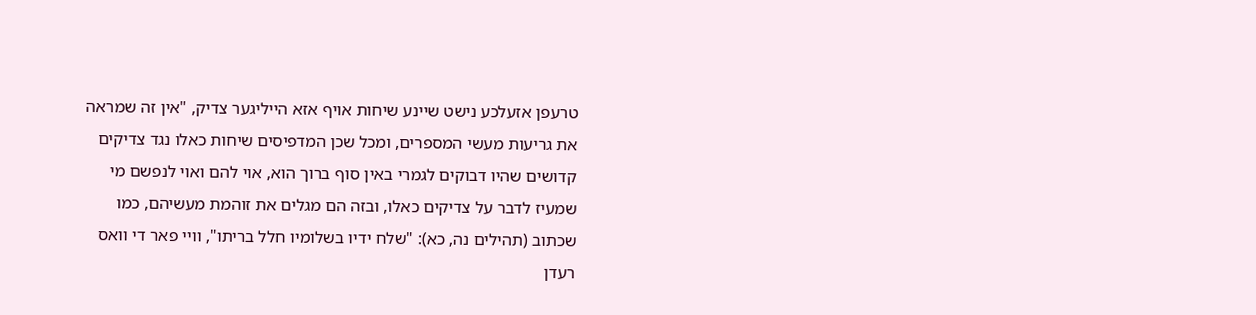טרעפן אזעלכע נישט שיינע שיחות אויף אזא הייליגער צדיק, "אין זה שמראה את גריעות מעשי המספרים, ומכל שכן המדפיסים שיחות כאלו נגד צדיקים קדושים שהיו דבוקים לגמרי באין סוף ברוך הוא, אוי להם ואוי לנפשם מי שמעיז לדבר על צדיקים כאלו, ובזה הם מגלים את זוהמת מעשיהם, כמו שכתוב (תהילים נה, כא): "שלח ידיו בשלומיו חלל בריתו", וויי פאר די וואס רעדן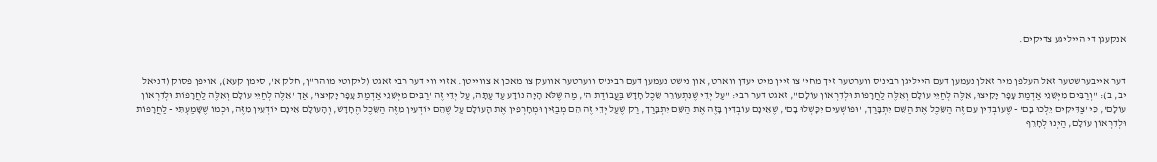אנקעגן די הייליגע צדיקים.


דער אייבערשטער זאל העלפן מיר זאלן נעמען דעם הייליגן רבינ'ס ווערטער זיך מחי' צו זיין מיט יעדן ווארט, און נישט נעמען דעם רבינ'ס ווערטער אוועק צו מאכן א צווייטן. אזוי ווי דער רבי זאגט (ליקוטי מוהר"ן, חלק א', סימן קעא), אויפן פסוק (דניאל יב, ב): "וְרַבִּים מִיְּשֵׁנֵי אַדְמַת עָפָר יָקִיצוּ, אֵלֶּה לְחַיֵּי עוֹלָם וְאֵלֶּה לַחֲרָפוֹת וּלְדִרְאוֹן עוֹלָם", זאגט דער רבי: "עַל יְדֵי שֶׁנִּתְעוֹרֵר שֵׂכֶל חָדָשׁ בַּעֲבוֹדַת ה', מַה שֶּׁלֹּא הָיָה נוֹדָע עַד עַתָּה, עַל יְדֵי זֶה 'רַבִּים מִיְּשֵׁנֵי אַדְמַת עָפָר יָקִיצוּ', אַך 'אֵלֶּה לְחַיֵּי עוֹלָם וְאֵלֶּה לַחֲרָפוֹת וּלְדִרְאוֹן עוֹלָם', כִּי 'צַדִּיקִים יֵלְכוּ בָם' - שֶׁעוֹבְדִין עִם זֶה הַשֵּׂכֶל אֶת הַשֵּׁם יִתְבָּרַך, 'וּפוֹשְׁעִים יִכָּשְׁלוּ בָם', שֶׁאֵינָם עוֹבְדִין בָּזֶה אֶת הַשֵּׁם יִתְבָּרַך, רַק שֶׁעַל יְדֵי זֶה הֵם מְבַזִּין וּמְחָרְפִין אֶת הָעוֹלָם עַל שֶׁהֵם יוֹדְעִין מִזֶּה הַשֵּׂכֶל הֶחָדָשׁ, וְהָעוֹלָם אֵינָם יוֹדְעִין מִזֶּה, וּכְמוֹ שֶׁשָּׁמַעְתִּי - לַחֲרָפוֹת וּלְדִרְאוֹן עוֹלָם, הַיְנוּ לְחָרֵף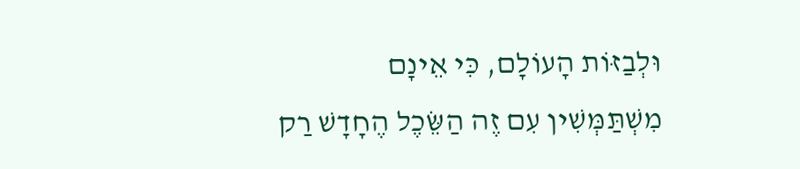וּלְבַזּוֹת הָעוֹלָם, כִּי אֵינָם מִשְׁתַּמְּשִׁין עִם זֶה הַשֵּׂכֶל הֶחָדָשׁ רַק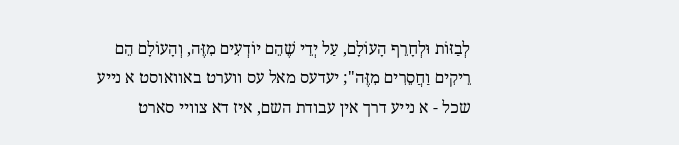לְבַזּוֹת וּלְחָרֵף הָעוֹלָם, עַל יְדֵי שֶׁהֵם יוֹדְעִים מִזֶּה, וְהָעוֹלָם הֵם רֵיקִים וַחֲסֵרִים מִזֶּה"; יעדעס מאל עס ווערט באוואוסט א נייע שכל - א נייע דרך אין עבודת השם, איז דא צוויי סארט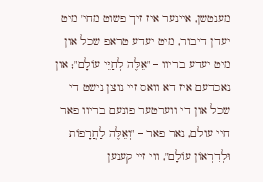מענטשן, איינער איז זיך פשוט מחי' מיט יעדן דיבור, מיט יעדע טראפ שכל און מיט יעדע בריוו – "אֵלֶּה לְחַיֵּי עוֹלָם"; און נאכדעם איז דא וואס זיי נוצן נישט די שכל און די ווערטער פונעם בריוו פאר חיי עולם, נאר פאר – "וְאֵלֶּה לַחֲרָפוֹת וּלְדִרְאוֹן עוֹלָם", ווי זיי קענען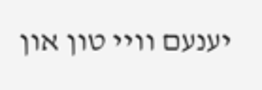יענעם וויי טון און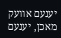יענעם אוועק מאכן, יענעם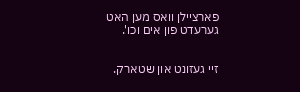פארציילן וואס מען האט גערעדט פון אים וכו'.


זיי געזונט און שטארק.